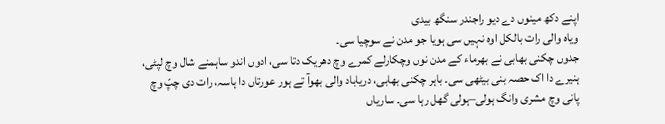اپنے دکھ مینوں دے دیو راجندر سنگھ بیدی
ویاہ والی رات بالکل اوہ نہیں سی ہویا جو مدن نے سوچیا سی۔
جدوں چکنی بھابی نے بھرماء کے مدن نوں وچکارلے کمرے وچ دھریک دتا سی، ادوں اندو ساہمنے شال وچ لپٹی، ہنیرے دا اک حصہ بنی بیٹھی سی۔ باہر چکنی بھابی، دریاباد والی بھوآ تے ہور عورتاں دا ہاسہ، رات دی چپّ وچ پانی وچ مشری وانگ ہولی–ہولی گھل رہا سی۔ ساریاں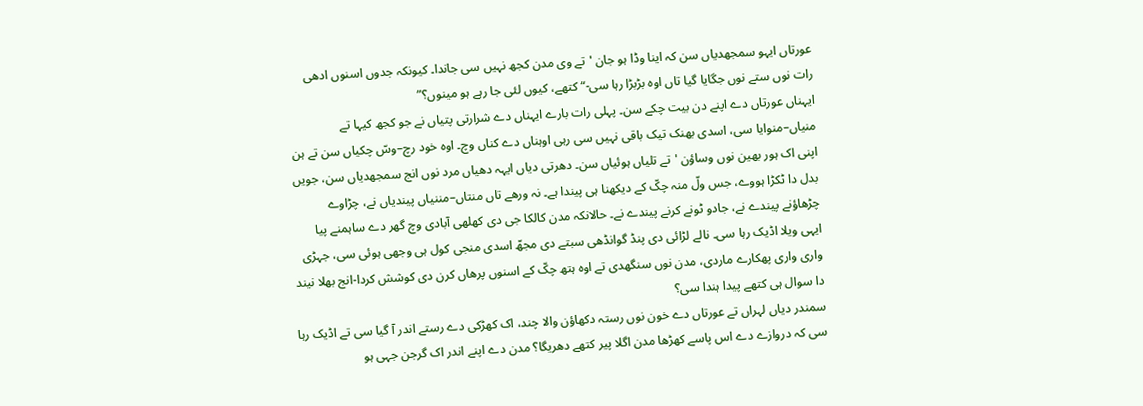عورتاں ایہو سمجھدیاں سن کہ اینا وڈا ہو جان 'تے وی مدن کجھ نہیں سی جاندا۔ کیونکہ جدوں اسنوں ادھی رات نوں ستے نوں جگایا گیا تاں اوہ بڑبڑا رہا سی-“کتھے، کیوں لئی جا رہے ہو مینوں؟”
ایہناں عورتاں دے اپنے دن بیت چکے سن۔ پہلی رات بارے ایہناں دے شرارتی پتیاں نے جو کجھ کیہا تے منیاں–منوایا سی، اسدی بھنک تیک باقی نہیں سی رہی اوہناں دے کناں وچ۔ اوہ خود رچ–وسّ چکیاں سن تے ہن اپنی اک ہور بھین نوں وساؤن 'تے تلیاں ہوئیاں سن۔ دھرتی دیاں ایہہ دھیاں مرد نوں انج سمجھدیاں سن، جویں بدل دا ٹکڑا ہووے، جس ولّ منہ چکّ کے دیکھنا ہی پیندا ہے۔ نہ ورھے تاں منتاں–مننیاں پیندیاں نے، چڑاوے چڑھاؤنے پیندے نے، جادو ٹونے کرنے پیندے نے۔ حالانکہ مدن کالکا جی دی کھلھی آبادی وچ گھر دے ساہمنے پیا ایہی ویلا اڈیک رہا سی۔ نالے لڑائی دی پنڈ گوانڈھی سبتے دی مجھّ اسدی منجی کول ہی وجھی ہوئی سی، جہڑی واری واری پھکارے ماردی، مدن نوں سنگھدی تے اوہ ہتھ چکّ کے اسنوں پرھاں کرن دی کوشش کردا-انج بھلا نیند دا سوال ہی کتھے پیدا ہندا سی؟
سمندر دیاں لہراں تے عورتاں دے خون نوں رستہ دکھاؤن والا چند، اک کھڑکی دے رستے اندر آ گیا سی تے اڈیک رہا سی کہ دروازے دے اس پاسے کھڑھا مدن اگلا پیر کتھے دھریگا؟ مدن دے اپنے اندر اک گرجن جہی ہو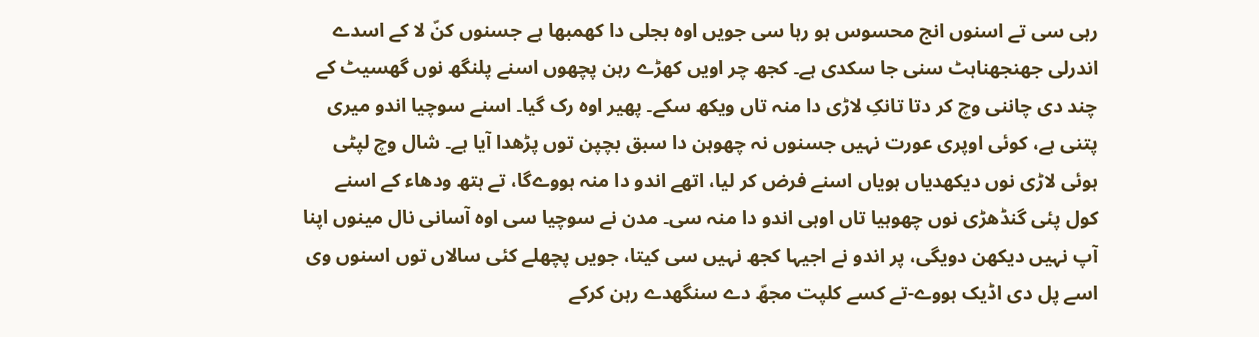رہی سی تے اسنوں انج محسوس ہو رہا سی جویں اوہ بجلی دا کھمبھا ہے جسنوں کنّ لا کے اسدے اندرلی جھنجھناہٹ سنی جا سکدی ہے۔ کجھ چر اویں کھڑے رہن پچھوں اسنے پلنگھ نوں گھسیٹ کے چند دی چاننی وچ کر دتا تانکِ لاڑی دا منہ تاں ویکھ سکے۔ پھیر اوہ رک گیا۔ اسنے سوچیا اندو میری پتنی ہے، کوئی اوپری عورت نہیں جسنوں نہ چھوہن دا سبق بچپن توں پڑھدا آیا ہے۔ شال وچ لپٹی ہوئی لاڑی نوں دیکھدیاں ہویاں اسنے فرض کر لیا، اتھے اندو دا منہ ہووےگا، تے ہتھ ودھاء کے اسنے کول پئی گنڈھڑی نوں چھوہیا تاں اوہی اندو دا منہ سی۔ مدن نے سوچیا سی اوہ آسانی نال مینوں اپنا آپ نہیں دیکھن دویگی، پر اندو نے اجیہا کجھ نہیں سی کیتا، جویں پچھلے کئی سالاں توں اسنوں وی اسے پل دی اڈیک ہووے-تے کسے کلپت مجھّ دے سنگھدے رہن کرکے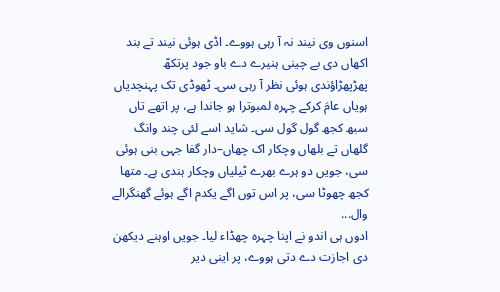اسنوں وی نیند نہ آ رہی ہووے۔ اڈی ہوئی نیند تے بند اکھاں دی بے چینی ہنیرے دے باو جود پرتکھّ پھڑپھڑاؤندی ہوئی نظر آ رہی سی۔ ٹھوڈی تک پہنچدیاں ہویاں عامَ کرکے چہرہ لمبوترا ہو جاندا ہے، پر اتھے تاں سبھ کجھ گول گول سی۔ شاید اسے لئی چند وانگ گلھاں تے بلھاں وچکار اک چھاں–دار گفا جہی بنی ہوئی سی، جویں دو ہرے بھرے ٹیلیاں وچکار ہندی ہے۔ متھا کجھ چھوٹا سی، پر اس توں اگے یکدم اگے ہوئے گھنگرالے وال...
ادوں ہی اندو نے اپنا چہرہ چھڈاء لیا۔ جویں اوہنے دیکھن دی اجازت دے دتی ہووے، پر اینی دیر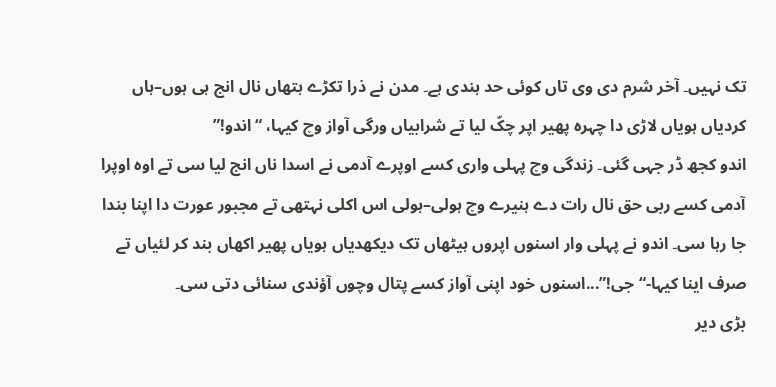تک نہیں۔ آخر شرم دی وی تاں کوئی حد ہندی ہے۔ مدن نے ذرا تکڑے ہتھاں نال انج ہی ہوں–ہاں کردیاں ہویاں لاڑی دا چہرہ پھیر اپر چکّ لیا تے شرابیاں ورگی آواز وچ کیہا، “اندو!”
اندو کجھ ڈر جہی گئی۔ زندگی وچ پہلی واری کسے اوپرے آدمی نے اسدا ناں انج لیا سی تے اوہ اوپرا آدمی کسے ربی حق نال رات دے ہنیرے وچ ہولی–ہولی اس اکلی نہتھی تے مجبور عورت دا اپنا بندا جا رہا سی۔ اندو نے پہلی وار اسنوں اپروں ہیٹھاں تک دیکھدیاں ہویاں پھیر اکھاں بند کر لئیاں تے صرف اینا کیہا-“جی!”...اسنوں خود اپنی آواز کسے پتال وچوں آؤندی سنائی دتی سی۔
بڑی دیر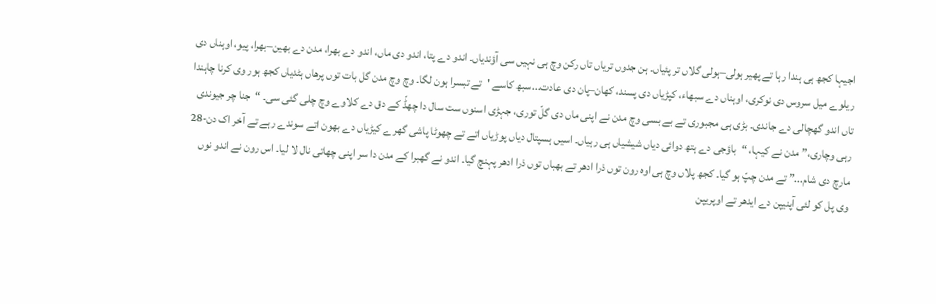اجیہا کجھ ہی ہندا رہا تے پھیر ہولی–ہولی گلاں تر پئیاں۔ ہن جدوں تریاں تاں رکن وچ ہی نہیں سی آؤندیاں۔ اندو دے پتا، اندو دی ماں، اندو دے بھرا، مدن دے بھین–بھرا، پیو، اوہناں دی ریلوے میل سروس دی نوکری، اوہناں دے سبھاء، کپڑیاں دی پسند، کھان–پان دی عادت...سبھ کاسے 'تے تبسرا ہون لگا۔ وچ وچ مدن گل بات توں پرھاں ہٹدیاں کجھ ہور وی کرنا چاہندا تاں اندو گھچالی دے جاندی۔ بڑی ہی مجبوری تے بے بسی وچ مدن نے اپنی ماں دی گلّ توری، جہڑی اسنوں ست سال دا چھڈّ کے دق دے کلاوے وچ چلی گئی سی۔ “جنا چر جیوندی رہی وچاری،” مدن نے کیہا، “باؤجی دے ہتھ دوائی دیاں شیشیاں ہی رہیاں۔ اسیں ہسپتال دیاں پوڑیاں اتے تے چھوٹا پاشی گھرے کیڑیاں دے بھون اتے سوندے رہے تے آخر اک دن-28 مارچ دی شام...” تے مدن چپّ ہو گیا۔ کجھ پلاں وچ ہی اوہ رون توں ذرا ادھر تے بھباں توں ذرا ادھر پہنچ گیا۔ اندو نے گھبرا کے مدن دا سر اپنی چھاتی نال لا لیا۔ اس رون نے اندو نوں وی پل کو لئی آپنیپن دے ایدھر تے اوپریپن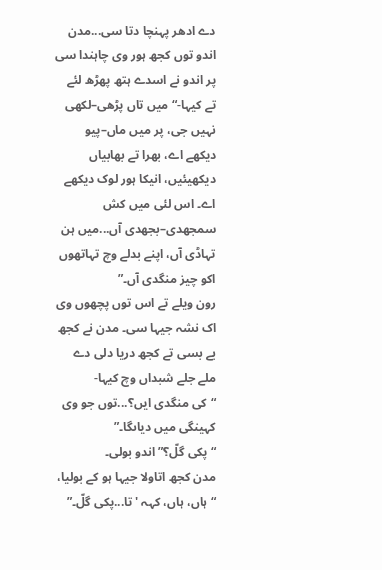دے ادھر پہنچا دتا سی...مدن اندو توں کجھ ہور وی چاہندا سی پر اندو نے اسدے ہتھ پھڑھ لئے تے کیہا-“میں تاں پڑھی–لکھی نہیں جی، پر میں ماں–پیو دیکھے اے، بھرا تے بھابیاں دیکھیئیں، انیکا ہور لوک دیکھے اے۔ اس لئی میں کش سمجھدی–بجھدی آں...میں ہن تہاڈی آں، اپنے بدلے وچ تہاتھوں اکو چیز منگدی آں۔”
رون ویلے تے اس توں پچھوں وی اک نشہ جیہا سی۔ مدن نے کجھ بے بسی تے کجھ دریا دلی دے ملے جلے شبداں وچ کیہا-
“کی منگدی ایں؟...توں جو وی کہینگی میں دیاںگا۔”
“پکی گلّ؟” اندو بولی۔
مدن کجھ اتاولا جیہا ہو کے بولیا، “ہاں، ہاں، کہہ 'تا...پکی گلّ۔”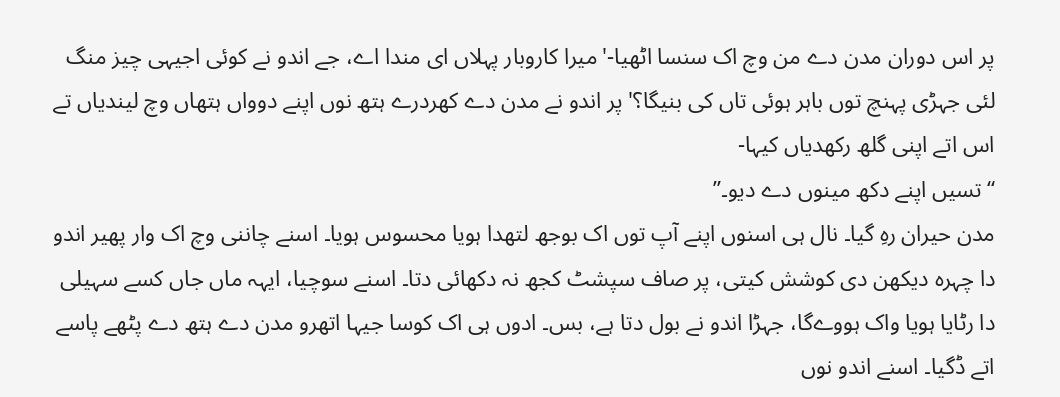پر اس دوران مدن دے من وچ اک سنسا اٹھیا-'میرا کاروبار پہلاں ای مندا اے، جے اندو نے کوئی اجیہی چیز منگ لئی جہڑی پہنچ توں باہر ہوئی تاں کی بنیگا؟' پر اندو نے مدن دے کھردرے ہتھ نوں اپنے دوواں ہتھاں وچ لیندیاں تے اس اتے اپنی گلھ رکھدیاں کیہا-
“تسیں اپنے دکھ مینوں دے دیو۔”
مدن حیران رہِ گیا۔ نال ہی اسنوں اپنے آپ توں اک بوجھ لتھدا ہویا محسوس ہویا۔ اسنے چاننی وچ اک وار پھیر اندو دا چہرہ دیکھن دی کوشش کیتی، پر صاف سپشٹ کجھ نہ دکھائی دتا۔ اسنے سوچیا، ایہہ ماں جاں کسے سہیلی دا رٹایا ہویا واک ہووےگا، جہڑا اندو نے بول دتا ہے، بس۔ ادوں ہی اک کوسا جیہا اتھرو مدن دے ہتھ دے پٹھے پاسے اتے ڈگیا۔ اسنے اندو نوں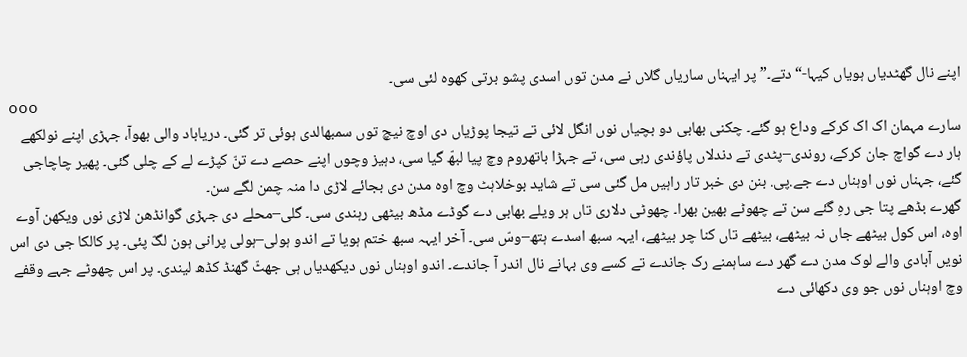اپنے نال گھٹدیاں ہویاں کیہا-“دتے۔” پر ایہناں ساریاں گلاں نے مدن توں اسدی پشو برتی کھوہ لئی سی۔
ooo
سارے مہمان اک اک کرکے وداع ہو گئے۔ چکنی بھابی دو بچیاں نوں انگل لائی تے تیجا پوڑیاں دی اوچ نیچ توں سمبھالدی ہوئی تر گئی۔ دریاباد والی بھوآ، جہڑی اپنے نولکھے ہار دے گواچ جان کرکے، روندی–پٹدی تے دندلاں پاؤندی رہی سی، تے جہڑا باتھروم وچ پیا لبھّ گیا سی، دہیز وچوں اپنے حصے دے تنّ کپڑے لے کے چلی گئی۔ پھیر چاچاجی گئے، جہناں نوں اوہناں دے جے.پی. بنن دی خبر تار راہیں مل گئی سی تے شاید بوخلاہٹ وچ اوہ مدن دی بجائے لاڑی دا منہ چمن لگے سن۔
گھرے بڈھے پتا جی رہِ گئے سن تے چھوٹے بھین بھرا۔ چھوٹی دلاری تاں ہر ویلے بھابی دے گوڈے مڈھ بیٹھی رہندی سی۔ گلی–محلے دی جہڑی گوانڈھن لاڑی نوں ویکھن آوے اوہ، اس کول بیٹھے جاں نہ بیٹھے، بیٹھے تاں کنا چر بیٹھے، ایہہ سبھ اسدے ہتھ–وسّ سی۔ آخر ایہہ سبھ ختم ہویا تے اندو ہولی–ہولی پرانی ہون لگّ پئی۔ پر کالکا جی دی اس نویں آبادی والے لوک مدن دے گھر دے ساہمنے رک جاندے تے کسے وی بہانے نال اندر آ جاندے۔ اندو اوہناں نوں دیکھدیاں ہی جھٹّ گھنڈ کڈھ لیندی۔ پر اس چھوٹے جہے وقفے وچ اوہناں نوں جو وی دکھائی دے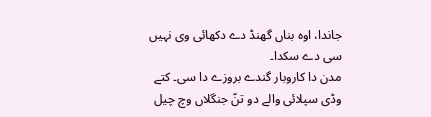جاندا، اوہ بناں گھنڈ دے دکھائی وی نہیں سی دے سکدا۔
مدن دا کاروبار گندے بروزے دا سی۔ کتے وڈی سپلائی والے دو تنّ جنگلاں وچ چیل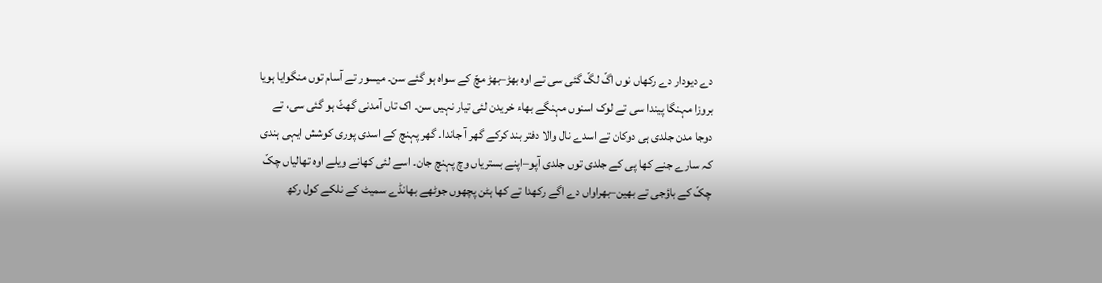دے دیودار دے رکھاں نوں اگّ لگّ گئی سی تے اوہ بھڑ–بھڑ مچّ کے سواہ ہو گئے سن۔ میسور تے آسام توں منگوایا ہویا بروزا مہنگا پیندا سی تے لوک اسنوں مہنگے بھاء خریدن لئی تیار نہیں سن۔ اک تاں آمدنی گھٹّ ہو گئی سی، تے دوجا مدن جلدی ہی دوکان تے اسدے نال والا دفتر بند کرکے گھر آ جاندا۔ گھر پہنچ کے اسدی پوری کوشش ایہی ہندی کہ سارے جنے کھا پی کے جلدی توں جلدی آپو–اپنے بستریاں وچ پہنچ جان۔ اسے لئی کھانے ویلے اوہ تھالیاں چکّ چکّ کے باؤجی تے بھین–بھراواں دے اگے رکھدا تے کھا ہٹن پچھوں جوٹھے بھانڈے سمیٹ کے نلکے کول رکھ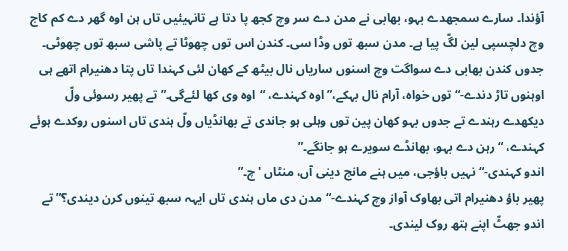آؤندا۔ سارے سمجھدے بہو، بھابی نے مدن دے سر وچ کجھ پا دتا ہے تانہیئیں تاں ہن اوہ گھر دے کم کاج وچ دلچسپی لین لگّ پیا ہے۔ مدن سبھ توں وڈا سی۔ کندن اس توں چھوٹا تے پاشی سبھ توں چھوٹی۔ جدوں کندن بھابی دے سواگت وچ اسنوں ساریاں نال بیٹھ کے کھان لئی کہندا تاں پتا دھنیرام اتھے ہی اوہنوں تاڑ دندے-“توں خواہ، آرام نال بہکے،” اوہ کہندے، “اوہ وی کھا لئےگی۔” تے پھیر رسوئی ولّ دیکھدے رہندے تے جدوں بہو کھان پین توں وہلی ہو جاندی تے بھانڈیاں ولّ ہندی تاں اسنوں روکدے ہوئے کہندے، “رہن دے بہو، بھانڈے سویرے ہو جانگے۔”
اندو کہندی-“نہیں باؤجی، میں ہنے مانج دینی آں، منٹاں 'چ۔”
پھیر باؤ دھنیرام اتی بھاوک آواز وچ کہندے-“مدن دی ماں ہندی تاں ایہہ سبھ تینوں کرن دیندی؟” تے اندو جھٹّ اپنے ہتھ روک لیندی۔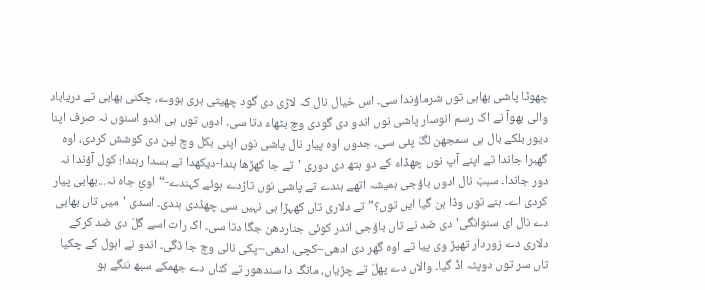چھوٹا پاشی بھابی توں شرماؤندا سی۔ اس خیال نال کہ لاڑی دی گود چھیتی ہری ہووے، چکنی بھابی تے دریاباد والی بھوآ نے اک رسم انوسار پاشی نوں اندو دی گودی وچ بٹھاء دتا سی۔ ادوں توں ہی اندو اسنوں نہ صرف اپنا دیور بلکے بال ہی سمجھن لگّ پئی سی۔ جدوں اوہ پیار نال پاشی نوں اپنی بکل وچ لین دی کوشش کردی، اوہ گھبرا جاندا تے اپنے آپ نوں چھڈاء کے دو ہتھ دی دوری 'تے جا کھڑھا ہندا-دیکھدا تے ہسدا رہندا؛ کول آؤندا نہ دور جاندا۔ سببّ نال ادوں باؤجی ہمیشہ اتھے ہندے تے پاشی نوں تاڑدے ہوئے کہندے-“اوئِ جاہ نہ...بھابی پیار کردی اے۔ ہنے توں وڈا بن گیا ایں توں؟” تے دلاری تاں کھہڑا ہی نہیں سی چھڈدی ہندی۔ اسدی 'میں تاں بھابی دے نال ای سنوانگی' دی ضد نے تاں باؤجی اندر کوئی جناردھن جگا دتا سی۔ اک رات اسے گلّ دی ضد کرکے دلاری دے زوردار تھپڑ وی پیا تے اوہ گھر دی ادھی–کچی، ادھی–پکی نالی وچ جا ڈگی۔ اندو نے اہول کے چکیا تاں سر توں دوپٹہ اڈّ گیا۔ والاں دے پھلّ تے چڑیاں، مانگ دا سندھور تے کناں دے جھمکے سبھ ننگے ہو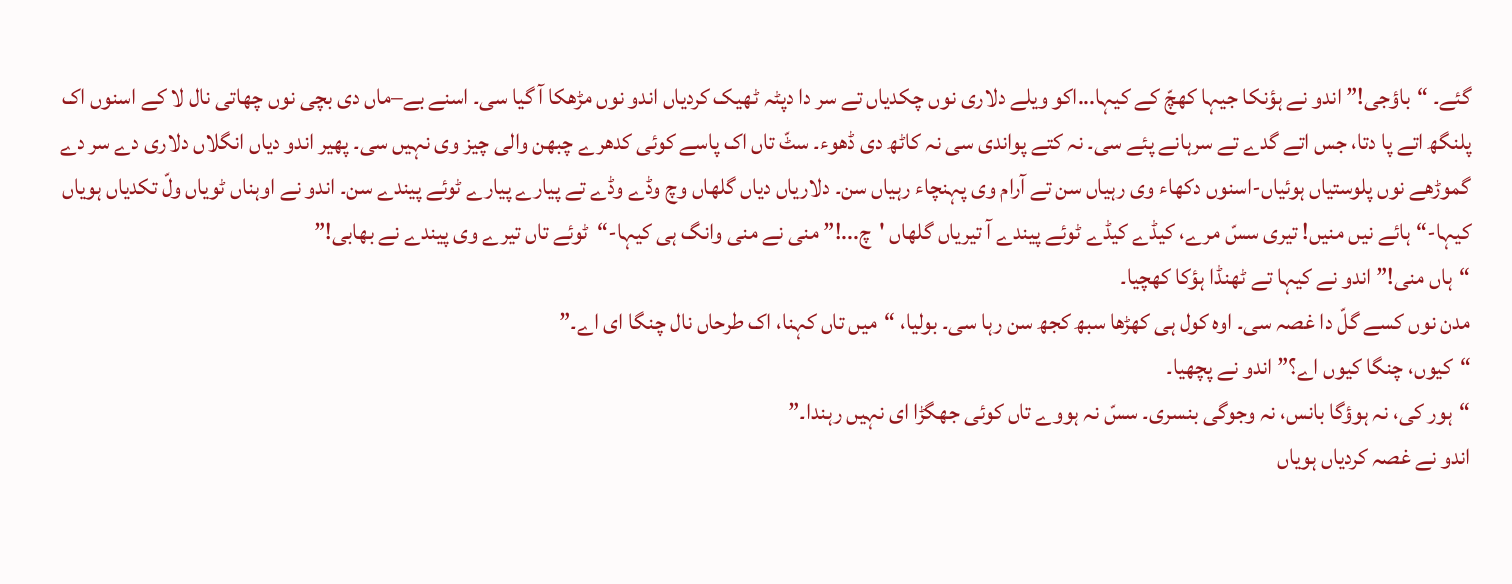گئے۔ “باؤجی!” اندو نے ہؤنکا جیہا کھچّ کے کیہا...اکو ویلے دلاری نوں چکدیاں تے سر دا دپٹہ ٹھیک کردیاں اندو نوں مڑھکا آ گیا سی۔ اسنے بے–ماں دی بچی نوں چھاتی نال لا کے اسنوں اک پلنگھ اتے پا دتا، جس اتے گدے تے سرہانے پئے سی۔ نہ کتے پواندی سی نہ کاٹھ دی ڈھوء۔ سٹّ تاں اک پاسے کوئی کدھرے چبھن والی چیز وی نہیں سی۔ پھیر اندو دیاں انگلاں دلاری دے سر دے گموڑھے نوں پلوستیاں ہوئیاں-اسنوں دکھاء وی رہیاں سن تے آرام وی پہنچاء رہیاں سن۔ دلاریاں دیاں گلھاں وچ وڈے وڈے تے پیارے پیارے ٹوئے پیندے سن۔ اندو نے اوہناں ٹویاں ولّ تکدیاں ہویاں کیہا-“ہائے نیں منیں! تیری سسّ مرے، کیڈے کیڈے ٹوئے پیندے آ تیریاں گلھاں 'چ...!” منی نے منی وانگ ہی کیہا-“ٹوئے تاں تیرے وی پیندے نے بھابی!”
“ہاں منی!” اندو نے کیہا تے ٹھنڈا ہؤکا کھچیا۔
مدن نوں کسے گلّ دا غصہ سی۔ اوہ کول ہی کھڑھا سبھ کجھ سن رہا سی۔ بولیا، “میں تاں کہنا، اک طرحاں نال چنگا ای اے۔”
“کیوں، چنگا کیوں اے؟” اندو نے پچھیا۔
“ہور کی، نہ ہوؤگا بانس، نہ وجوگی بنسری۔ سسّ نہ ہووے تاں کوئی جھگڑا ای نہیں رہندا۔”
اندو نے غصہ کردیاں ہویاں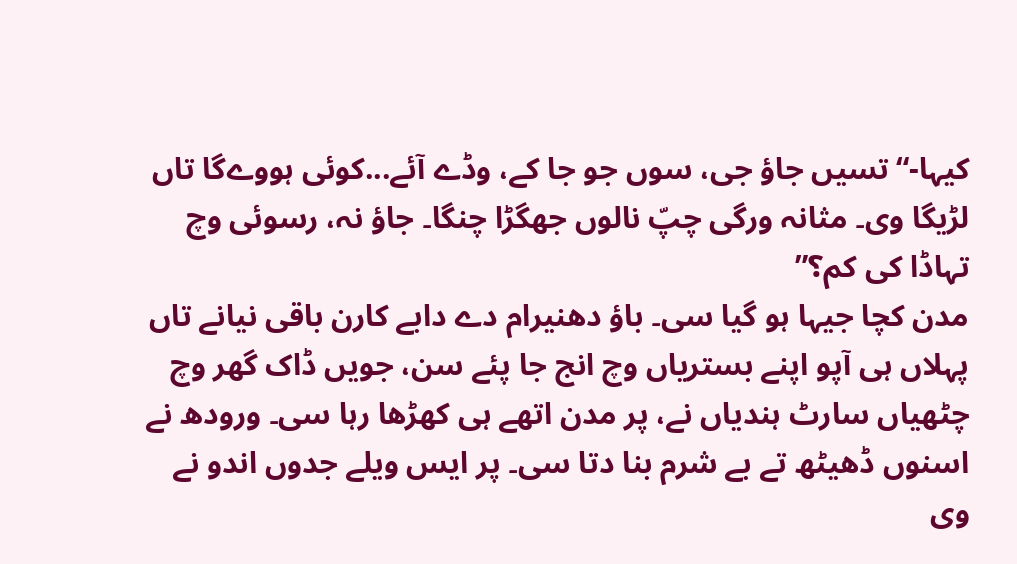کیہا-“تسیں جاؤ جی، سوں جو جا کے، وڈے آئے...کوئی ہووےگا تاں لڑیگا وی۔ مثانہ ورگی چپّ نالوں جھگڑا چنگا۔ جاؤ نہ، رسوئی وچ تہاڈا کی کم؟”
مدن کچا جیہا ہو گیا سی۔ باؤ دھنیرام دے دابے کارن باقی نیانے تاں پہلاں ہی آپو اپنے بستریاں وچ انج جا پئے سن، جویں ڈاک گھر وچ چٹھیاں سارٹ ہندیاں نے، پر مدن اتھے ہی کھڑھا رہا سی۔ ورودھ نے اسنوں ڈھیٹھ تے بے شرم بنا دتا سی۔ پر ایس ویلے جدوں اندو نے وی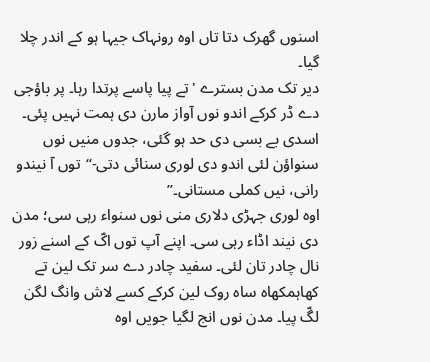اسنوں گھرک دتا تاں اوہ رونہاک جیہا ہو کے اندر چلا گیا۔
دیر تک مدن بسترے 'تے پیا پاسے پرتدا رہا۔ پر باؤجی دے ڈر کرکے اندو نوں آواز مارن دی ہمت نہیں پئی۔ اسدی بے بسی دی حد ہو گئی، جدوں منیں نوں سنواؤن لئی اندو دی لوری سنائی دتی-“توں آ نیندو رانی، نیں کملی مستانی۔”
اوہ لوری جہڑی دلاری منی نوں سنواء رہی سی؛ مدن دی نیند اڈاء رہی سی۔ اپنے آپ توں اکّ کے اسنے زور نال چادر تان لئی۔ سفید چادر دے سر تک لین تے کھاہمکھاہ ساہ روک لین کرکے کسے لاش وانگ لگن لگّ پیا۔ مدن نوں انج لگیا جویں اوہ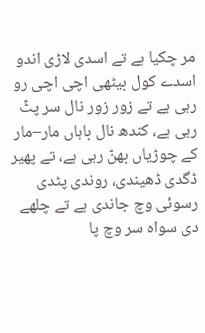مر چکیا ہے تے اسدی لاڑی اندو اسدے کول بیٹھی اچی اچی رو رہی ہے تے زور زور نال سر پٹّ رہی ہے، کندھ نال باہاں مار–مار کے چوڑیاں بھنّ رہی ہے، تے پھیر ڈگدی ڈھیندی، روندی پٹدی رسوئی وچ جاندی ہے تے چلھے دی سواہ سر وچ پا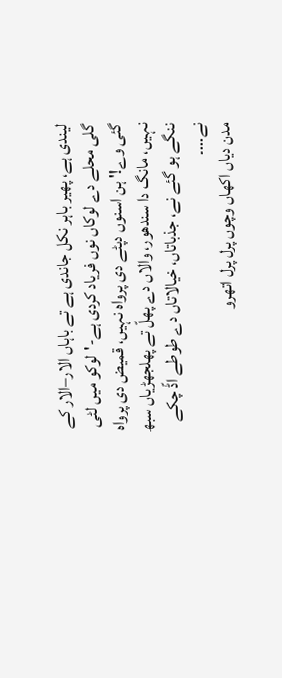لیندی ہے، پھیر باہر نکل جاندی ہے تے باہاں الار–الار کے گلی محلے دے لوکاں نوں فریاد کردی ہے-'لوکو میں لٹی گئی وے!' ہن اسنوں دپٹے دی پرواہ نہیں، قمیض دی پرواہ نہیں، مانگ دا سندھور، والاں دے پھلّ تے پھلجھڑیاں سبھ ننگے ہو گئے نے، جذباتاں، خیالاتاں دے طوطے اڈّ چکے نے...۔
مدن دیاں اکھاں وچوں پرل پرل اتھرو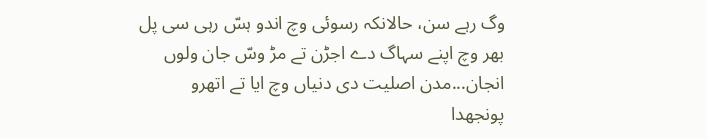وگ رہے سن، حالانکہ رسوئی وچ اندو ہسّ رہی سی پل بھر وچ اپنے سہاگ دے اجڑن تے مڑ وسّ جان ولوں انجان...مدن اصلیت دی دنیاں وچ ایا تے اتھرو پونجھدا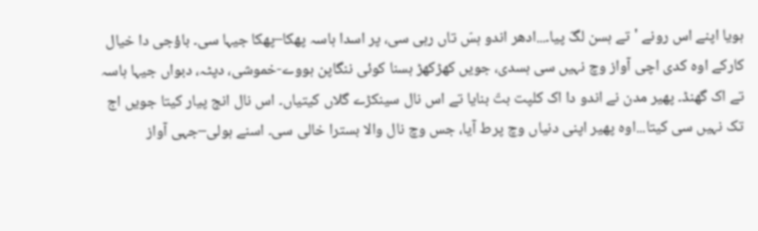ہویا اپنے اس رونے 'تے ہسن لگّ پیا۔...ادھر اندو ہسّ تاں رہی سی، پر اسدا ہاسہ پھکا–پھکا جیہا سی۔ باؤجی دا خیال کارکے اوہ کدی اچی آواز وچ نہیں سی ہسدی، جویں کھڑکھڑ ہسنا کوئی ننگاپن ہووے-خموشی، دپٹہ، دبواں جیہا ہاسہ تے اک گھنڈ۔ پھیر مدن نے اندو دا اک کلپت بتّ بنایا تے اس نال سینکڑے گلاں کیتیاں۔ اس نال انج پیار کیتا جویں اج تک نہیں سی کیتا...اوہ پھیر اپنی دنیاں وچ پرط آیا، جس وچ نال والا بسترا خالی سی۔ اسنے ہولی–جہی آواز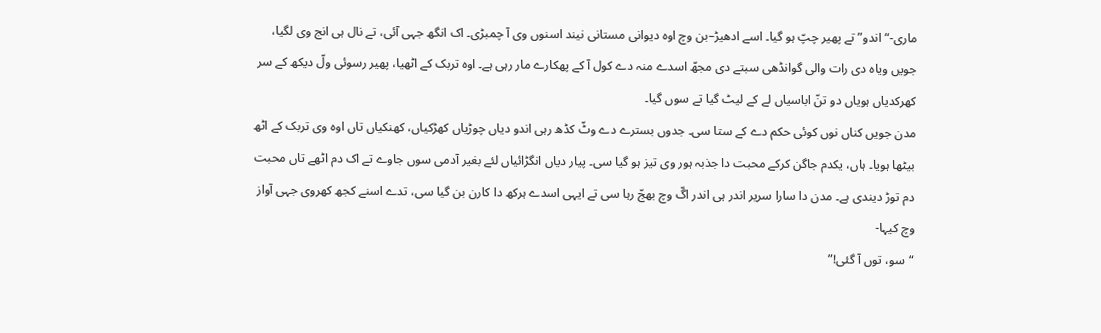ماری-“اندو” تے پھیر چپّ ہو گیا۔ اسے ادھیڑ–بن وچ اوہ دیوانی مستانی نیند اسنوں وی آ چمبڑی۔ اک انگھ جہی آئی، تے نال ہی انج وی لگیا، جویں ویاہ دی رات والی گوانڈھی سبتے دی مجھّ اسدے منہ دے کول آ کے پھکارے مار رہی ہے۔ اوہ تربک کے اٹھیا، پھیر رسوئی ولّ دیکھ کے سر کھرکدیاں ہویاں دو تنّ اباسیاں لے کے لیٹ گیا تے سوں گیا۔
مدن جویں کناں نوں کوئی حکم دے کے ستا سی۔ جدوں بسترے دے وٹّ کڈھ رہی اندو دیاں چوڑیاں کھڑکیاں، کھنکیاں تاں اوہ وی تربک کے اٹھ بیٹھا ہویا۔ ہاں، یکدم جاگن کرکے محبت دا جذبہ ہور وی تیز ہو گیا سی۔ پیار دیاں انگڑائیاں لئے بغیر آدمی سوں جاوے تے اک دم اٹھے تاں محبت دم توڑ دیندی ہے۔ مدن دا سارا سریر اندر ہی اندر اگّ وچ بھجّ رہا سی تے ایہی اسدے ہرکھ دا کارن بن گیا سی، تدے اسنے کجھ کھروی جہی آواز وچ کیہا-
“سو، توں آ گئی!”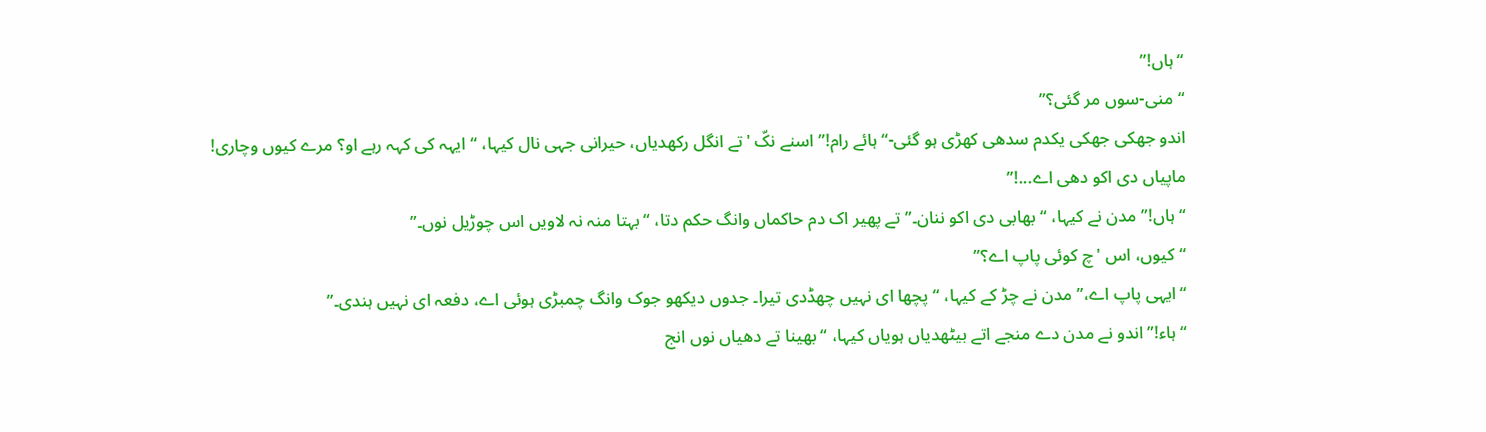“ہاں!”
“منی-سوں مر گئی؟”
اندو جھکی جھکی یکدم سدھی کھڑی ہو گئی-“ہائے رام!” اسنے نکّ 'تے انگل رکھدیاں، حیرانی جہی نال کیہا، “ایہہ کی کہہ رہے او؟ مرے کیوں وچاری! ماپیاں دی اکو دھی اے...!”
“ہاں!” مدن نے کیہا، “بھابی دی اکو ننان۔” تے پھیر اک دم حاکماں وانگ حکم دتا، “بہتا منہ نہ لاویں اس چوڑیل نوں۔”
“کیوں، اس 'چ کوئی پاپ اے؟”
“ایہی پاپ اے،” مدن نے چڑ کے کیہا، “پچھا ای نہیں چھڈدی تیرا۔ جدوں دیکھو جوک وانگ چمبڑی ہوئی اے، دفعہ ای نہیں ہندی۔”
“ہاء!” اندو نے مدن دے منجے اتے بیٹھدیاں ہویاں کیہا، “بھینا تے دھیاں نوں انج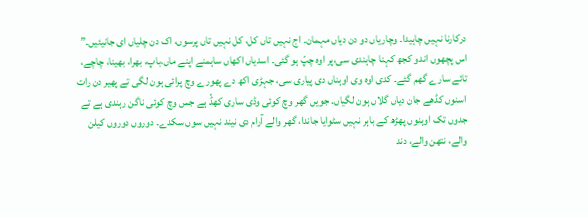درکارنا نہیں چاہیدا۔ وچاریاں دو دن دیاں مہمان۔ اج نہیں تاں کل، کل نہیں تاں پرسوں، اک دن چلیاں ای جانیئیں۔” اس پچھوں اندو کجھ کہنا چاہندی سی،پر اوہ چپّ ہو گئی۔ اسدیاں اکھاں ساہمنے اپنے ماں،باپ، بھرا، بھینا، چاچے، تائے سارے گھم گئے۔ کدی اوہ وی اوہناں دی پیاری سی، جہڑی اکھ دے پھورے وچ پرائی ہون لگی تے پھیر دن رات اسنوں کڈھے جان دیاں گلاں ہون لگیاں۔ جویں گھر وچ کوئی وڈی ساری کھڈّ ہے جس وچ کوئی ناگن رہندی ہے تے جدوں تک اوہنوں پھڑھ کے باہر نہیں سٹوایا جاندا، گھر والے آرام دی نیند نہیں سوں سکدے۔ دوروں دوروں کیلن والے، نتھن والے، دند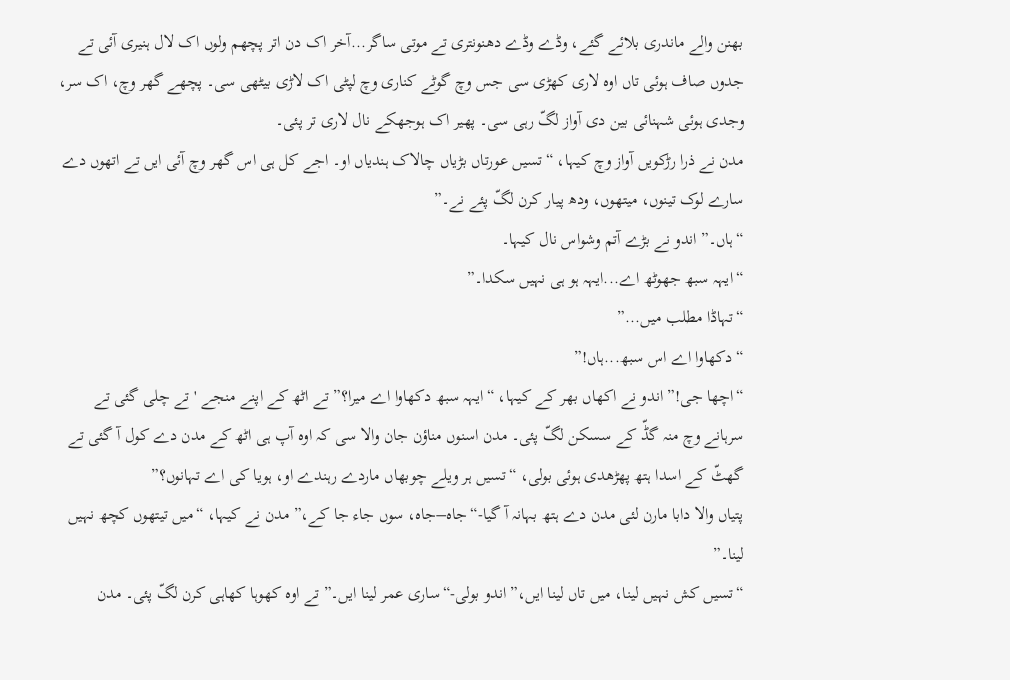بھنن والے ماندری بلائے گئے، وڈے وڈے دھنونتری تے موتی ساگر...آخر اک دن اتر پچھم ولوں اک لال ہنیری آئی تے جدوں صاف ہوئی تاں اوہ لاری کھڑی سی جس وچ گوٹے کناری وچ لپٹی اک لاڑی بیٹھی سی۔ پچھے گھر وچ، اک سر، وجدی ہوئی شہنائی بین دی آواز لگّ رہی سی۔ پھیر اک ہوجھکے نال لاری تر پئی۔
مدن نے ذرا رڑکویں آواز وچ کیہا، “تسیں عورتاں بڑیاں چالاک ہندیاں او۔ اجے کل ہی اس گھر وچ آئی ایں تے اتھوں دے سارے لوک تینوں، میتھوں، ودھ پیار کرن لگّ پئے نے۔”
“ہاں۔” اندو نے بڑے آتم وشواس نال کیہا۔
“ایہہ سبھ جھوٹھ اے...ایہہ ہو ہی نہیں سکدا۔”
“تہاڈا مطلب میں...”
“دکھاوا اے اس سبھ...ہاں!”
“اچھا جی!” اندو نے اکھاں بھر کے کیہا، “ایہہ سبھ دکھاوا اے میرا؟” تے اٹھ کے اپنے منجے 'تے چلی گئی تے سرہانے وچ منہ گڈّ کے سسکن لگّ پئی۔ مدن اسنوں مناؤن جان والا سی کہ اوہ آپ ہی اٹھ کے مدن دے کول آ گئی تے گھٹّ کے اسدا ہتھ پھڑھدی ہوئی بولی، “تسیں ہر ویلے چوبھاں ماردے رہندے او، ہویا کی اے تہانوں؟”
پتیاں والا دابا مارن لئی مدن دے ہتھ بہانہ آ گیا-“جاہ–جاہ، سوں جاء جا کے،” مدن نے کیہا، “میں تیتھوں کچھ نہیں لینا۔”
“تسیں کش نہیں لینا، میں تاں لینا ایں،” اندو بولی-“ساری عمر لینا ایں۔” تے اوہ کھوہا کھاہی کرن لگّ پئی۔ مدن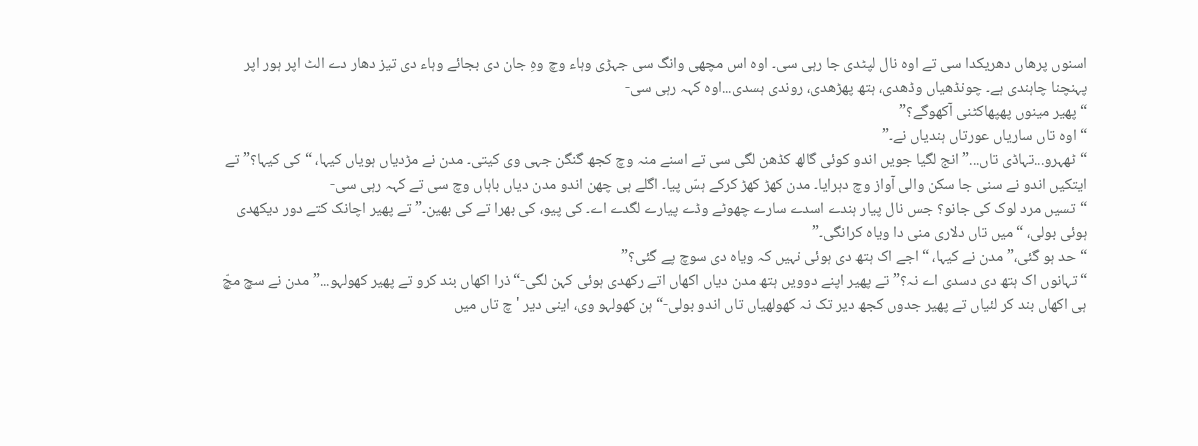اسنوں پرھاں دھریکدا سی تے اوہ نال لپٹدی جا رہی سی۔ اوہ اس مچھی وانگ سی جہڑی وہاء وچ وہِ جان دی بجائے وہاء دی تیز دھار دے الٹ اپر ہور اپر پہنچنا چاہندی ہے۔ چونڈھیاں وڈھدی، ہتھ پھڑھدی، روندی ہسدی...اوہ کہہ رہی سی-
“پھیر مینوں پھپھاکٹنی آکھوگے؟”
“اوہ تاں ساریاں عورتاں ہندیاں نے۔”
“ٹھہرو...تہاڈی تاں...” انج لگیا جویں اندو کوئی گالھ کڈھن لگی سی تے اسنے منہ وچ کجھ گنگن جہی وی کیتی۔ مدن نے مڑدیاں ہویاں کیہا، “کی کیہا؟” تے ایتکیں اندو نے سنی جا سکن والی آواز وچ دہرایا۔ مدن کھڑ کھڑ کرکے ہسّ پیا۔ اگلے ہی چھن اندو مدن دیاں باہاں وچ سی تے کہہ رہی سی-
“تسیں مرد لوک کی جانو؟ جس نال پیار ہندے اسدے سارے چھوٹے وڈے پیارے لگدے اے۔ کی پیو، کی بھرا تے کی بھین۔” تے پھیر اچانک کتے دور دیکھدی ہوئی بولی، “میں تاں دلاری منی دا ویاہ کرانگی۔”
“حد ہو گئی،” مدن نے کیہا، “اجے اک ہتھ دی ہوئی نہیں کہ ویاہ دی سوچ پے گئی؟”
“تہانوں اک ہتھ دی دسدی اے نہ؟” تے پھیر اپنے دوویں ہتھ مدن دیاں اکھاں اتے رکھدی ہوئی کہن لگی-“ذرا اکھاں بند کرو تے پھیر کھولہو...” مدن نے سچ مچّ ہی اکھاں بند کر لئیاں تے پھیر جدوں کجھ دیر تک نہ کھولھیاں تاں اندو بولی-“ہن کھولہو وی، اینی دیر 'چ تاں میں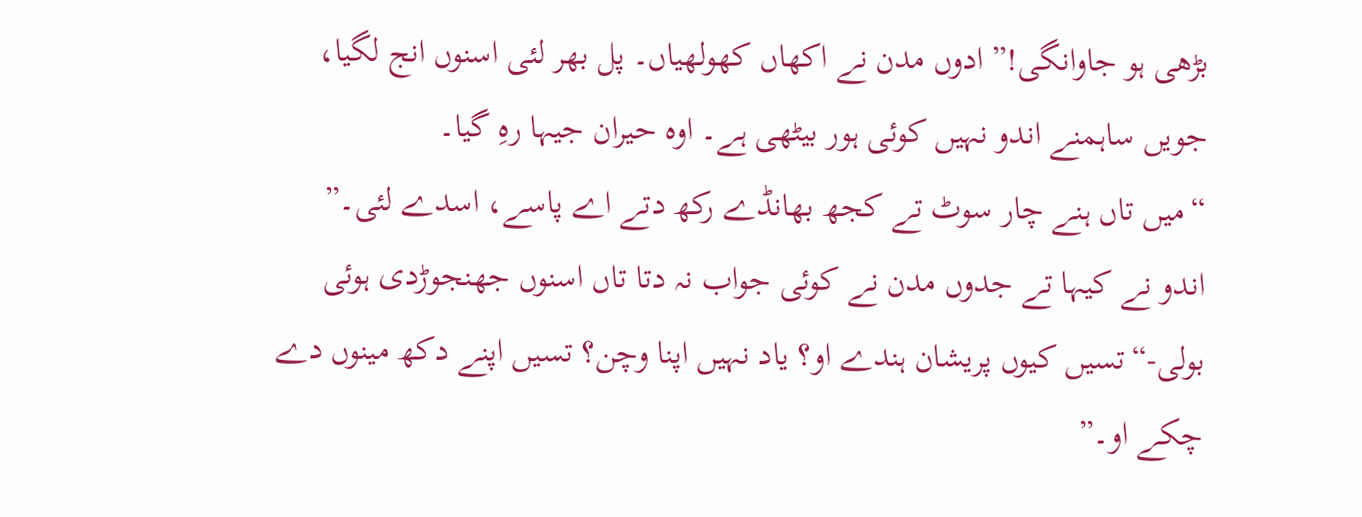بڑھی ہو جاوانگی!” ادوں مدن نے اکھاں کھولھیاں۔ پل بھر لئی اسنوں انج لگیا، جویں ساہمنے اندو نہیں کوئی ہور بیٹھی ہے۔ اوہ حیران جیہا رہِ گیا۔
“میں تاں ہنے چار سوٹ تے کجھ بھانڈے رکھ دتے اے پاسے، اسدے لئی۔” اندو نے کیہا تے جدوں مدن نے کوئی جواب نہ دتا تاں اسنوں جھنجوڑدی ہوئی بولی-“تسیں کیوں پریشان ہندے او؟ یاد نہیں اپنا وچن؟ تسیں اپنے دکھ مینوں دے چکے او۔”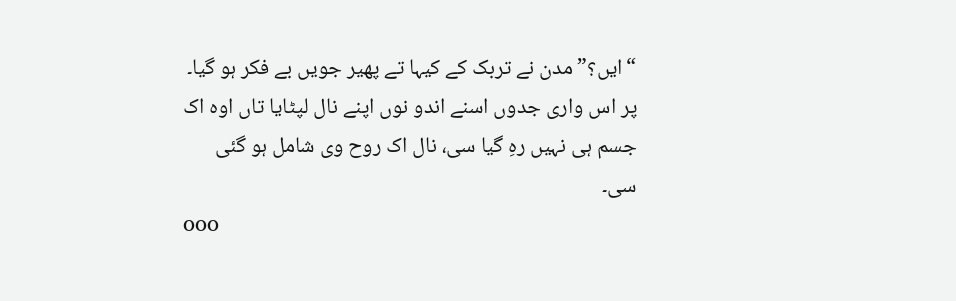“ایں؟” مدن نے تربک کے کیہا تے پھیر جویں بے فکر ہو گیا۔ پر اس واری جدوں اسنے اندو نوں اپنے نال لپٹایا تاں اوہ اک جسم ہی نہیں رہِ گیا سی، نال اک روح وی شامل ہو گئی سی۔
ooo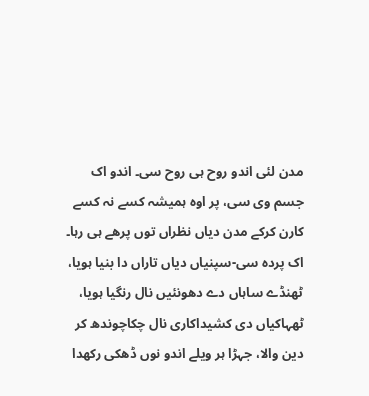مدن لئی اندو روح ہی روح سی۔ اندو اک جسم وی سی، پر اوہ ہمیشہ کسے نہ کسے کارن کرکے مدن دیاں نظراں توں پرھے ہی رہا۔ اک پردہ سی-سپنیاں دیاں تاراں دا بنیا ہویا، ٹھنڈے ساہاں دے دھونئیں نال رنگیا ہویا، ٹھہاکیاں دی کشیداکاری نال چکاچوندھ کر دین والا، جہڑا ہر ویلے اندو نوں ڈھکی رکھدا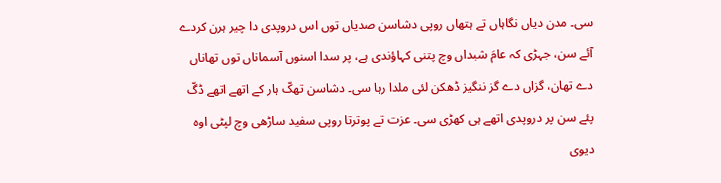سی۔ مدن دیاں نگاہاں تے ہتھاں روپی دشاسن صدیاں توں اس دروپدی دا چیر ہرن کردے آئے سن، جہڑی کہ عامَ شبداں وچ پتنی کہاؤندی ہے، پر سدا اسنوں آسماناں توں تھاناں دے تھان، گزاں دے گز ننگیز ڈھکن لئی ملدا رہا سی۔ دشاسن تھکّ ہار کے اتھے اتھے ڈگّ پئے سن پر دروپدی اتھے ہی کھڑی سی۔ عزت تے پوترتا روپی سفید ساڑھی وچ لپٹی اوہ دیوی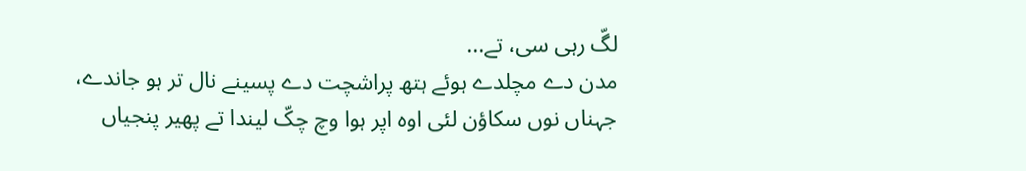لگّ رہی سی، تے...
مدن دے مچلدے ہوئے ہتھ پراشچت دے پسینے نال تر ہو جاندے، جہناں نوں سکاؤن لئی اوہ اپر ہوا وچ چکّ لیندا تے پھیر پنجیاں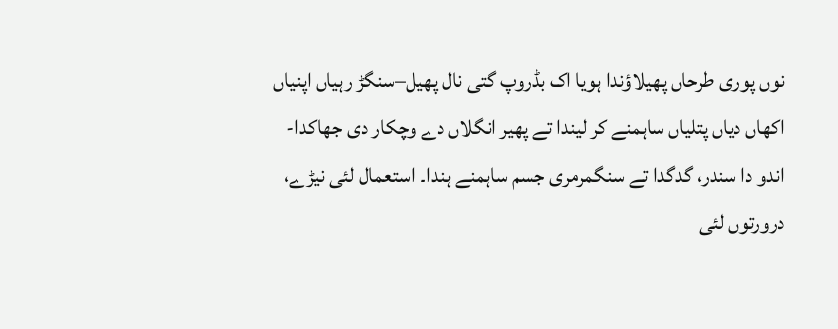نوں پوری طرحاں پھیلاؤندا ہویا اک بڈروپ گتی نال پھیل–سنگڑ رہیاں اپنیاں اکھاں دیاں پتلیاں ساہمنے کر لیندا تے پھیر انگلاں دے وچکار دی جھاکدا-اندو دا سندر، گدگدا تے سنگمرمری جسم ساہمنے ہندا۔ استعمال لئی نیڑے، درورتوں لئی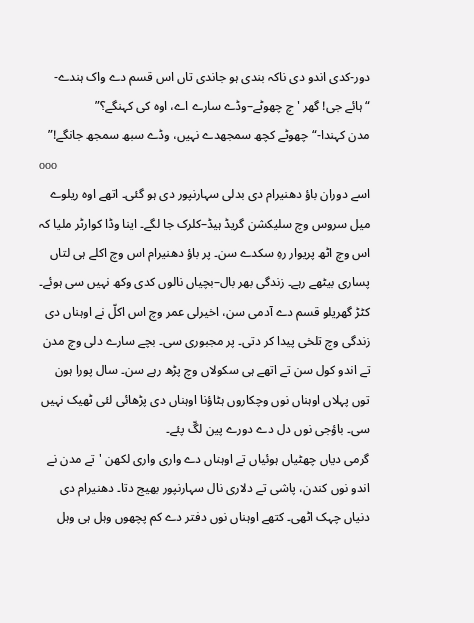دور-کدی اندو دی ناکہ بندی ہو جاندی تاں اس قسم دے واک ہندے-
“ہائے جی! گھر 'چ چھوٹے–وڈے سارے اے، اوہ کی کہنگے؟”
مدن کہندا-“چھوٹے کچھ سمجھدے نہیں، وڈے سبھ سمجھ جانگے!”
ooo
اسے دوران باؤ دھنیرام دی بدلی سہارنپور دی ہو گئی۔ اتھے اوہ ریلوے میل سروس وچ سلیکشن گریڈ ہیڈ–کلرک جا لگے۔ اینا وڈا کوارٹر ملیا کہ اس وچ اٹھ پریوار رہِ سکدے سن۔ پر باؤ دھنیرام اس وچ اکلے ہی لتاں پساری بیٹھے رہے۔ زندگی بھر بال–بچیاں نالوں کدی وکھ نہیں سی ہوئے۔ کٹڑ گھریلو قسم دے آدمی سن، اخیرلی عمر وچ اس اکلّ نے اوہناں دی زندگی وچ تلخی پیدا کر دتی۔ پر مجبوری سی۔ بچے سارے دلی وچ مدن تے اندو کول سن تے اتھے ہی سکولاں وچ پڑھ رہے سن۔ سال پورا ہون توں پہلاں اوہناں نوں وچکاروں ہٹاؤنا اوہناں دی پڑھائی لئی ٹھیک نہیں سی۔ باؤجی نوں دل دے دورے پین لگّ پئے۔
گرمی دیاں چھٹیاں ہوئیاں تے اوہناں دے واری واری لکھن 'تے مدن نے اندو نوں کندن، پاشی تے دلاری نال سہارنپور بھیج دتا۔ دھنیرام دی دنیاں چہک اٹھی۔ کتھے اوہناں نوں دفتر دے کم پچھوں وہل ہی وہل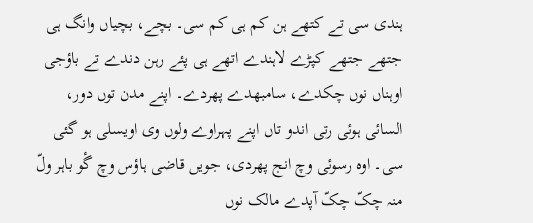ہندی سی تے کتھے ہن کم ہی کم سی۔ بچے، بچیاں وانگ ہی جتھے جتھے کپڑے لاہندے اتھے ہی پئے رہن دندے تے باؤجی اوہناں نوں چکدے، سامبھدے پھردے۔ اپنے مدن توں دور، السائی ہوئی رتی اندو تاں اپنے پہراوے ولوں وی اویسلی ہو گئی سی۔ اوہ رسوئی وچ انج پھردی، جویں قاضی ہاؤس وچ گٔو باہر ولّ منہ چکّ چکّ آپدے مالک نوں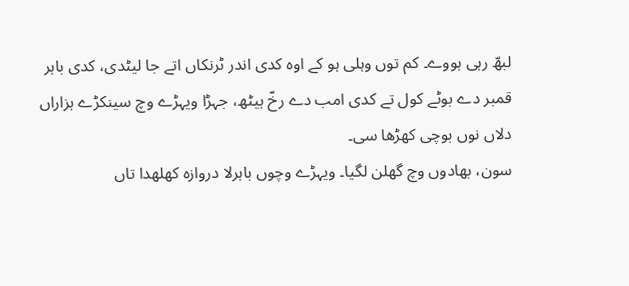لبھّ رہی ہووے۔ کم توں وہلی ہو کے اوہ کدی اندر ٹرنکاں اتے جا لیٹدی، کدی باہر قمبر دے بوٹے کول تے کدی امب دے رخّ ہیٹھ، جہڑا ویہڑے وچ سینکڑے ہزاراں دلاں نوں بوچی کھڑھا سی۔
سون، بھادوں وچ گھلن لگیا۔ ویہڑے وچوں باہرلا دروازہ کھلھدا تاں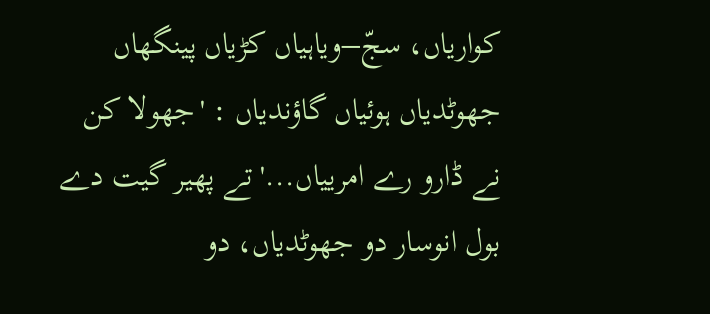کواریاں، سجّ–ویاہیاں کڑیاں پینگھاں جھوٹدیاں ہوئیاں گاؤندیاں : 'جھولا کن نے ڈارو رے امرییاں...' تے پھیر گیت دے بول انوسار دو جھوٹدیاں، دو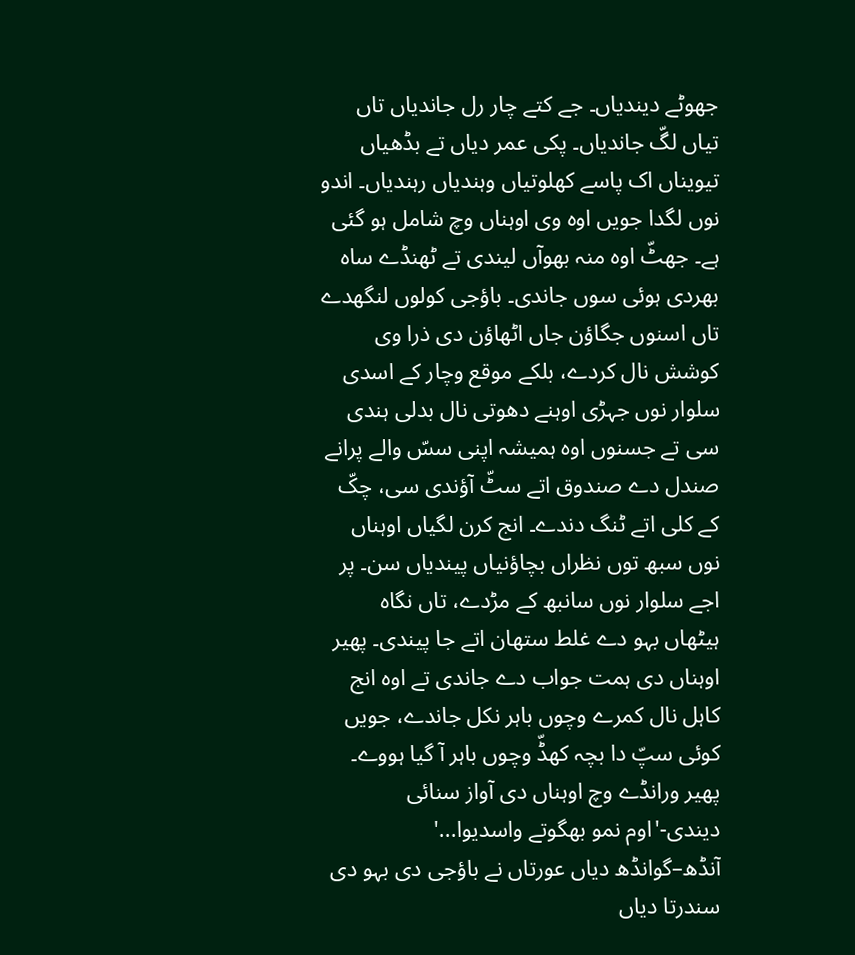جھوٹے دیندیاں۔ جے کتے چار رل جاندیاں تاں تیاں لگّ جاندیاں۔ پکی عمر دیاں تے بڈھیاں تیویناں اک پاسے کھلوتیاں وہندیاں رہندیاں۔ اندو نوں لگدا جویں اوہ وی اوہناں وچ شامل ہو گئی ہے۔ جھٹّ اوہ منہ بھوآں لیندی تے ٹھنڈے ساہ بھردی ہوئی سوں جاندی۔ باؤجی کولوں لنگھدے تاں اسنوں جگاؤن جاں اٹھاؤن دی ذرا وی کوشش نال کردے، بلکے موقع وچار کے اسدی سلوار نوں جہڑی اوہنے دھوتی نال بدلی ہندی سی تے جسنوں اوہ ہمیشہ اپنی سسّ والے پرانے صندل دے صندوق اتے سٹّ آؤندی سی، چکّ کے کلی اتے ٹنگ دندے۔ انج کرن لگیاں اوہناں نوں سبھ توں نظراں بچاؤنیاں پیندیاں سن۔ پر اجے سلوار نوں سانبھ کے مڑدے، تاں نگاہ ہیٹھاں بہو دے غلط ستھان اتے جا پیندی۔ پھیر اوہناں دی ہمت جواب دے جاندی تے اوہ انج کاہل نال کمرے وچوں باہر نکل جاندے، جویں کوئی سپّ دا بچہ کھڈّ وچوں باہر آ گیا ہووے۔ پھیر ورانڈے وچ اوہناں دی آواز سنائی دیندی-'اوم نمو بھگوتے واسدیوا...'
آنڈھ–گوانڈھ دیاں عورتاں نے باؤجی دی بہو دی سندرتا دیاں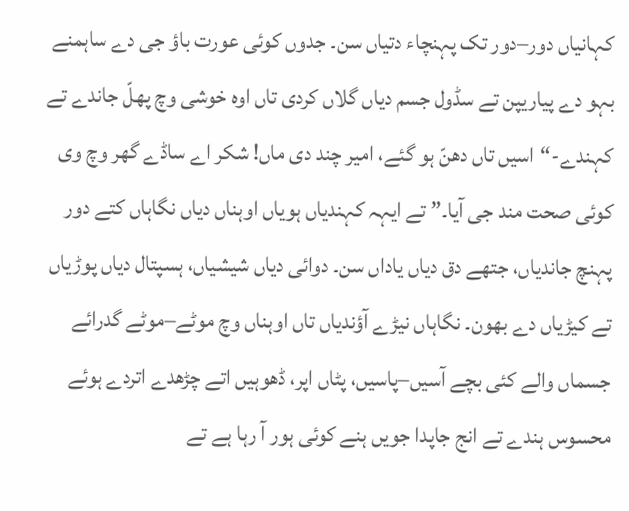کہانیاں دور–دور تک پہنچاء دتیاں سن۔ جدوں کوئی عورت باؤ جی دے ساہمنے بہو دے پیاریپن تے سڈول جسم دیاں گلاں کردی تاں اوہ خوشی وچ پھلّ جاندے تے کہندے-“اسیں تاں دھنّ ہو گئے، امیر چند دی ماں! شکر اے ساڈے گھر وچ وی کوئی صحت مند جی آیا۔” تے ایہہ کہندیاں ہویاں اوہناں دیاں نگاہاں کتے دور پہنچ جاندیاں، جتھے دق دیاں یاداں سن۔ دوائی دیاں شیشیاں، ہسپتال دیاں پوڑیاں تے کیڑیاں دے بھون۔ نگاہاں نیڑے آؤندیاں تاں اوہناں وچ موٹے–موٹے گدرائے جسماں والے کئی بچے آسیں–پاسیں، پٹاں اپر، ڈھوہیں اتے چڑھدے اتردے ہوئے محسوس ہندے تے انج جاپدا جویں ہنے کوئی ہور آ رہا ہے تے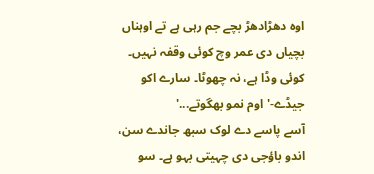اوہ دھڑادھڑ بچے جم رہی ہے تے اوہناں بچیاں دی عمر وچ کوئی وقفہ نہیں۔ کوئی وڈا ہے، نہ چھوٹا۔ سارے اکو جیڈے-'اوم نمو بھگوتے...'
آسے پاسے دے لوک سبھ جاندے سن، اندو باؤجی دی چہیتی بہو ہے۔ سو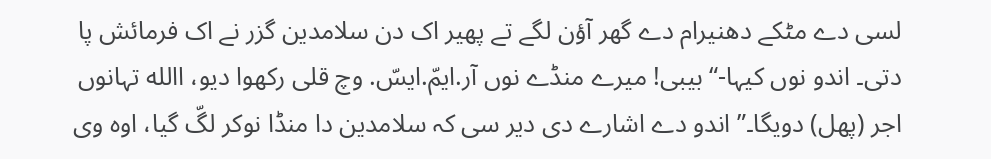لسی دے مٹکے دھنیرام دے گھر آؤن لگے تے پھیر اک دن سلامدین گزر نے اک فرمائش پا دتی۔ اندو نوں کیہا-“بیبی! میرے منڈے نوں آر.ایمّ.ایسّ. وچ قلی رکھوا دیو، االله تہانوں اجر (پھل) دویگا۔” اندو دے اشارے دی دیر سی کہ سلامدین دا منڈا نوکر لگّ گیا، اوہ وی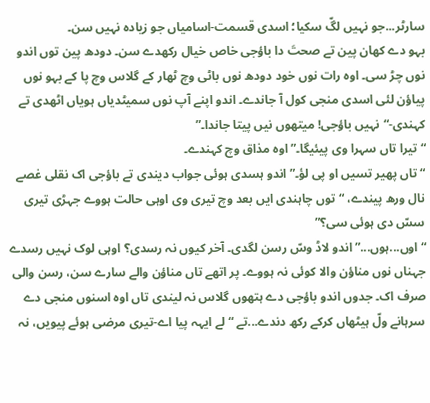سارٹر...جو نہیں لگّ سکیا؛ اسدی قسمت-اسامیاں جو زیادہ نہیں سن۔
بہو دے کھان پین تے صحتَ دا باؤجی خاص خیال رکھدے سن۔ دودھ پین توں اندو نوں چڑ سی۔ اوہ رات نوں خود دودھ نوں باٹی وچ ٹھار کے گلاس وچ پا کے بہو نوں پیاؤن لئی اسدی منجی کول آ جاندے۔ اندو اپنے آپ نوں سمیٹدیاں ہویاں اٹھدی تے کہندی-“نہیں باؤجی! میتھوں نیں پیتا جاندا۔”
“تیرا تاں سہرا وی پیئیگا۔” اوہ مذاق وچ کہندے۔
“تاں پھیر تسیں او پی لؤ۔” اندو ہسدی ہوئی جواب دیندی تے باؤجی اک نقلی غصے نال ورھ پیندے، “توں چاہندی ایں بعد وچ تیری وی اوہی حالت ہووے جہڑی تیری سسّ دی ہوئی سی؟”
“اوں...ہوں...” اندو لاڈ وسّ رسن لگدی۔ آخر کیوں نہ رسدی؟ اوہی لوک نہیں رسدے جہناں نوں مناؤن والا کوئی نہ ہووے۔ پر اتھے تاں مناؤن والے سارے سن، رسن والی صرف اک۔ جدوں اندو باؤجی دے ہتھوں گلاس نہ لیندی تاں اوہ اسنوں منجی دے سرہانے ولّ ہیٹھاں کرکے رکھ دندے...تے “لے ایہہ پیا اے-تیری مرضی ہوئے پیویں، نہ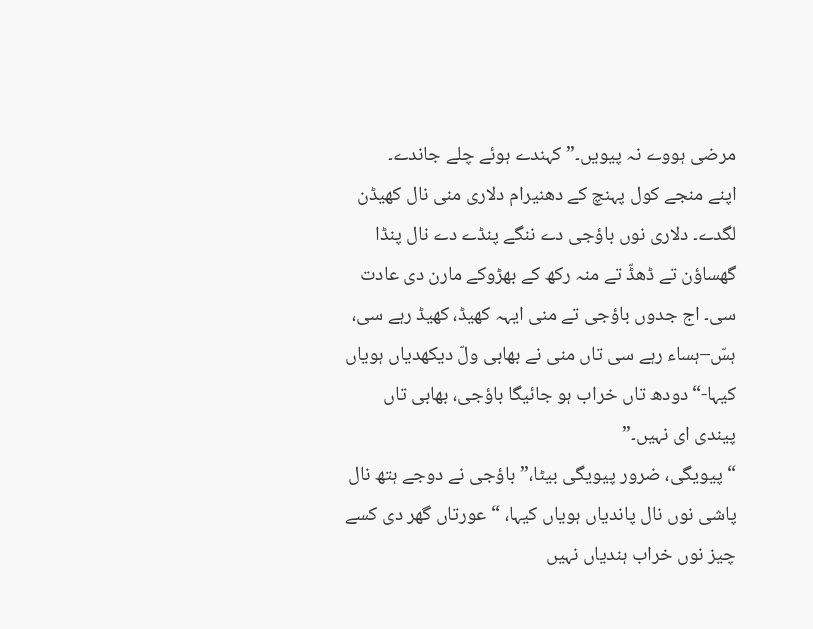مرضی ہووے نہ پیویں۔” کہندے ہوئے چلے جاندے۔
اپنے منجے کول پہنچ کے دھنیرام دلاری منی نال کھیڈن لگدے۔ دلاری نوں باؤجی دے ننگے پنڈے دے نال پنڈا گھساؤن تے ڈھڈّ تے منہ رکھ کے بھڑوکے مارن دی عادت سی۔ اج جدوں باؤجی تے منی ایہہ کھیڈ، کھیڈ رہے سی، ہسّ–ہساء رہے سی تاں منی نے بھابی ولّ دیکھدیاں ہویاں کیہا-“دودھ تاں خراب ہو جائیگا باؤجی، بھابی تاں پیندی ای نہیں۔”
“پیویگی، ضرور پیویگی بیٹا،” باؤجی نے دوجے ہتھ نال پاشی نوں نال پاندیاں ہویاں کیہا، “عورتاں گھر دی کسے چیز نوں خراب ہندیاں نہیں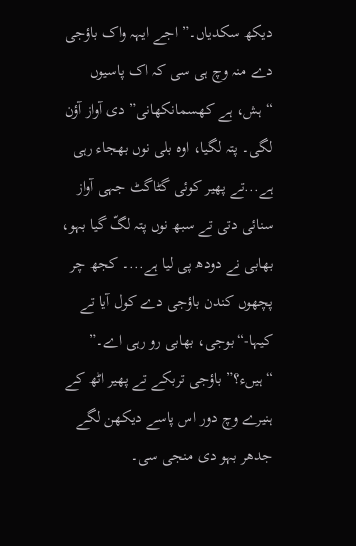دیکھ سکدیاں۔” اجے ایہہ واک باؤجی دے منہ وچ ہی سی کہ اک پاسیوں “ہش، ہے کھسمانکھانی” دی آواز آؤن لگی۔ پتہ لگیا، اوہ بلی نوں بھجاء رہی ہے...تے پھیر کوئی گٹاگٹ جہی آواز سنائی دتی تے سبھ نوں پتہ لگّ گیا بہو، بھابی نے دودھ پی لیا ہے...۔ کجھ چر پچھوں کندن باؤجی دے کول آیا تے کیہا-“بوجی، بھابی رو رہی اے۔”
“ہیںء؟” باؤجی تربکے تے پھیر اٹھ کے ہنیرے وچ دور اس پاسے دیکھن لگے جدھر بہو دی منجی سی۔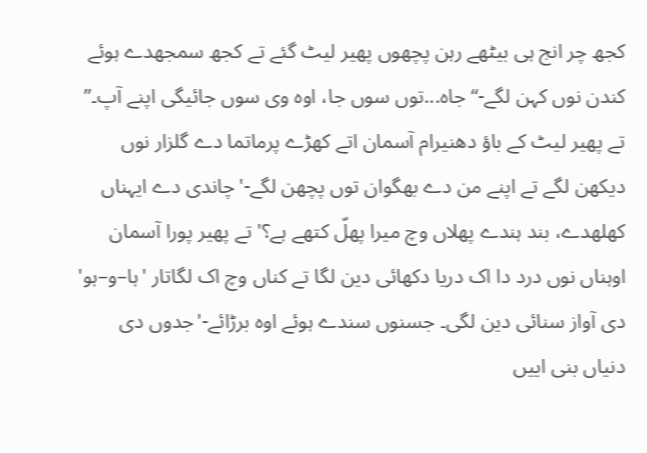کجھ چر انج ہی بیٹھے رہن پچھوں پھیر لیٹ گئے تے کجھ سمجھدے ہوئے کندن نوں کہن لگے-“جاہ...توں سوں جا، اوہ وی سوں جائیگی اپنے آپ۔”
تے پھیر لیٹ کے باؤ دھنیرام آسمان اتے کھڑے پرماتما دے گلزار نوں دیکھن لگے تے اپنے من دے بھگوان توں پچھن لگے-'چاندی دے ایہناں کھلھدے، بند ہندے پھلاں وچ میرا پھلّ کتھے ہے؟' تے پھیر پورا آسمان اوہناں نوں درد دا اک دریا دکھائی دین لگا تے کناں وچ اک لگاتار 'ہا–و–ہو' دی آواز سنائی دین لگی۔ جسنوں سندے ہوئے اوہ برڑائے-'جدوں دی دنیاں بنی اییں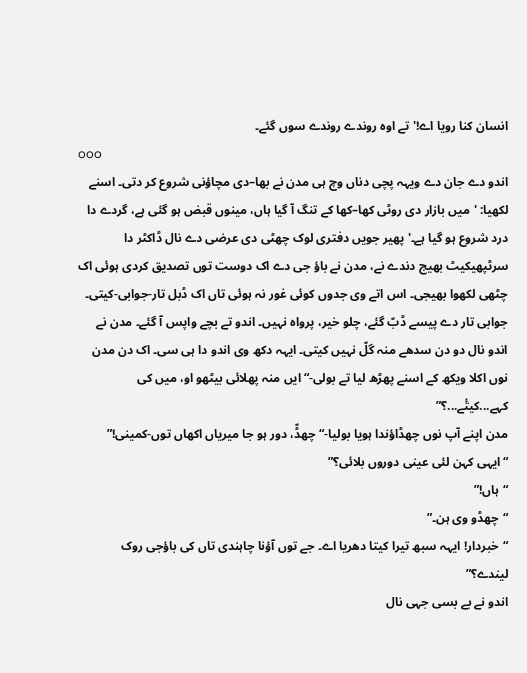انسان کنا رویا اے!' تے اوہ روندے روندے سوں گئے۔
ooo
اندو دے جان دے ویہہ پچی دناں وچ ہی مدن نے بھا–دی مچاؤنی شروع کر دتی۔ اسنے لکھیا: 'میں بازار دی روٹی کھا–کھا کے تنگ آ گیا ہاں، مینوں قبض ہو گئی ہے، گردے دا درد شروع ہو گیا ہے۔' پھیر جویں دفتری لوک چھٹی دی عرضی دے نال ڈاکٹر دا سرٹپھیکیٹ بھیج دندے نے، مدن نے باؤ جی دے اک دوست توں تصدیق کردی ہوئی اک چٹھی لکھوا بھیجی۔ اس اتے وی جدوں کوئی غور نہ ہوئی تاں اک ڈبل تار-جوابی-کیتی۔
جوابی تار دے پیسے ڈبّ گئے، چلو خیر، پرواہ نہیں۔ اندو تے بچے واپس آ گئے۔ مدن نے اندو نال دو دن سدھے منہ گلّ نہیں کیتی۔ ایہہ دکھ وی اندو دا ہی سی۔ اک دن مدن نوں اکلا ویکھ کے اسنے پھڑھ لیا تے بولی-“ایں منہ پھلائی بیٹھو او، میں کی کہے...کیتٔے...؟”
مدن اپنے آپ نوں چھڈاؤندا ہویا بولیا-“چھڈّ، دور ہو جا میریاں اکھاں توں-کمینی!”
“ایہی کہن لئی عینی دوروں بلائی؟”
“ہاں!”
“چھڈو وی ہن۔”
“خبردار! ایہہ سبھ تیرا کیتا دھریا اے۔ جے توں آؤنا چاہندی تاں کی باؤجی روک لیندے؟”
اندو نے بے بسی جہی نال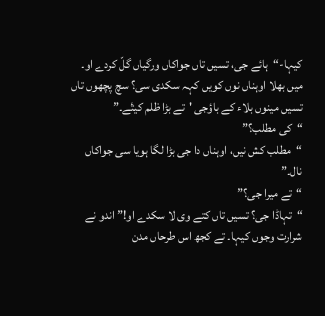کیہا-“ہائے جی، تسیں تاں جواکاں ورگیاں گلّ کردے او۔ میں بھلا اوہناں نوں کویں کہہ سکدی سی؟ سچ پچھوں تاں تسیں مینوں بلاء کے باؤجی 'تے بڑا ظلم کیتٔے۔”
“کی مطلب؟”
“مطلب کش نیں، اوہناں دا جی بڑا لگا ہویا سی جواکاں نال۔”
“تے میرا جی؟”
“تہاڈا جی؟ تسیں تاں کتے وی لا سکدے او!” اندو نے شرارت وجوں کیہا۔ تے کجھ اس طرحاں مدن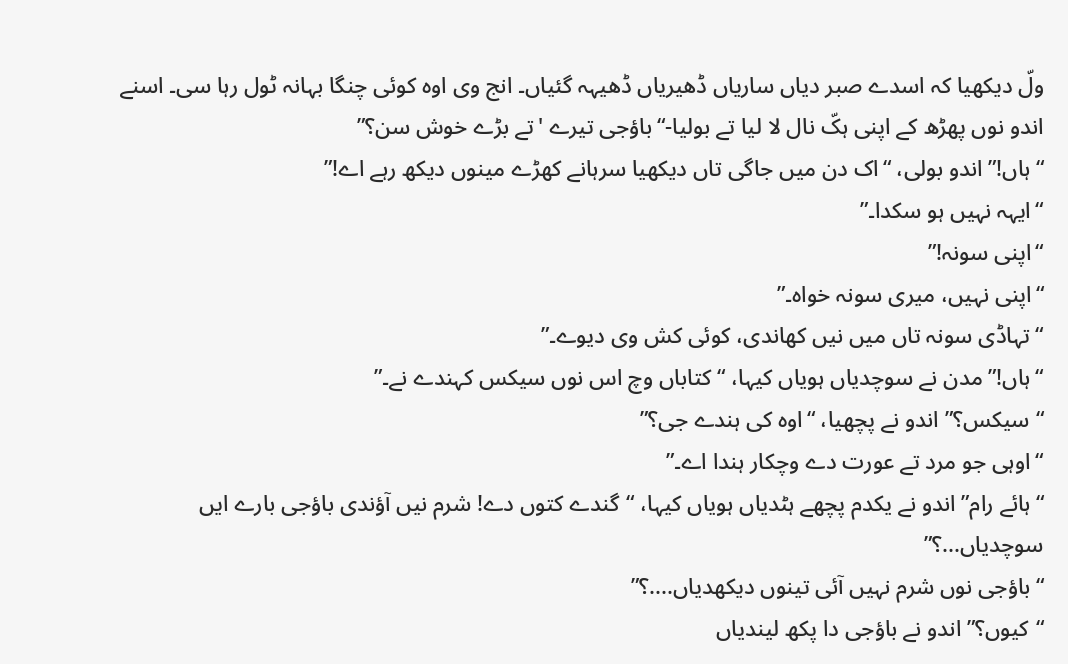ولّ دیکھیا کہ اسدے صبر دیاں ساریاں ڈھیریاں ڈھیہہ گئیاں۔ انج وی اوہ کوئی چنگا بہانہ ٹول رہا سی۔ اسنے اندو نوں پھڑھ کے اپنی ہکّ نال لا لیا تے بولیا-“باؤجی تیرے 'تے بڑے خوش سن؟”
“ہاں!” اندو بولی، “اک دن میں جاگی تاں دیکھیا سرہانے کھڑے مینوں دیکھ رہے اے!”
“ایہہ نہیں ہو سکدا۔”
“اپنی سونہ!”
“اپنی نہیں، میری سونہ خواہ۔”
“تہاڈی سونہ تاں میں نیں کھاندی، کوئی کش وی دیوے۔”
“ہاں!” مدن نے سوچدیاں ہویاں کیہا، “کتاباں وچ اس نوں سیکس کہندے نے۔”
“سیکس؟” اندو نے پچھیا، “اوہ کی ہندے جی؟”
“اوہی جو مرد تے عورت دے وچکار ہندا اے۔”
“ہائے رام” اندو نے یکدم پچھے ہٹدیاں ہویاں کیہا، “گندے کتوں دے! شرم نیں آؤندی باؤجی بارے ایں سوچدیاں...؟”
“باؤجی نوں شرم نہیں آئی تینوں دیکھدیاں....؟”
“کیوں؟” اندو نے باؤجی دا پکھ لیندیاں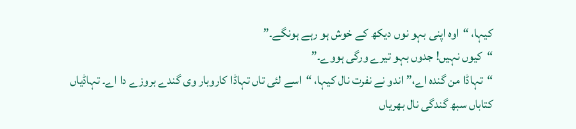کیہا، “اوہ اپنی بہو نوں دیکھ کے خوش ہو رہے ہونگے۔”
“کیوں نہیں! جدوں بہو تیرے ورگی ہووے۔”
“تہاڈا من گندہ اے،” اندو نے نفرت نال کیہا، “اسے لئی تاں تہاڈا کاروبار وی گندے بروزے دا اے۔ تہاڈیاں کتاباں سبھ گندگی نال بھریاں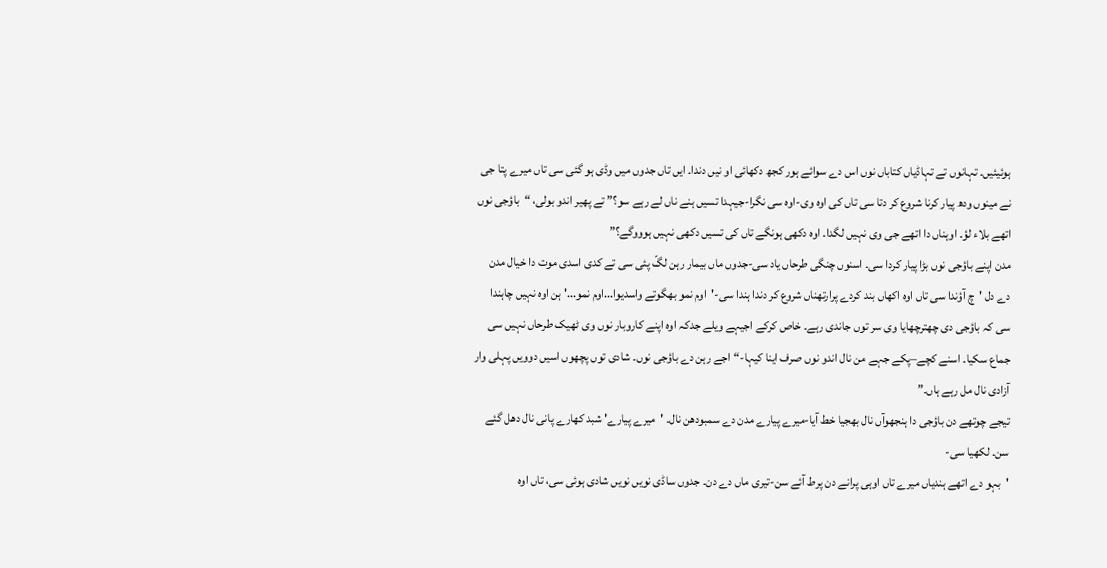ہوئیئیں۔ تہانوں تے تہاڈیاں کتاباں نوں اس دے سوائے ہور کجھ دکھائی او نیں دندا۔ ایں تاں جدوں میں وڈی ہو گئی سی تاں میرے پتا جی نے مینوں ودھ پیار کرنا شروع کر دتا سی تاں کی اوہ وی-اوہ سی نگرا-جیہدا تسیں ہنے ناں لے رہے سو؟” تے پھیر اندو بولی، “باؤجی نوں اتھے بلاء لؤ۔ اوہناں دا اتھے جی وی نہیں لگدا۔ اوہ دکھی ہونگے تاں کی تسیں دکھی نہیں ہوووگے؟”
مدن اپنے باؤجی نوں بڑا پیار کردا سی۔ اسنوں چنگی طرحاں یاد سی-جدوں ماں بیمار رہن لگّ پئی سی تے کدی اسدی موت دا خیال مدن دے دل 'چ آؤندا سی تاں اوہ اکھاں بند کردے پرارتھناں شروع کر دندا ہندا سی-'اوم نمو بھگوتے واسدیوا...اوم نمو...' ہن اوہ نہیں چاہندا سی کہ باؤجی دی چھترچھایا وی سر توں جاندی رہے۔ خاص کرکے اجیہے ویلے جدکہ اوہ اپنے کاروبار نوں وی ٹھیک طرحاں نہیں سی جماع سکیا۔ اسنے کچے–پکے جہے من نال اندو نوں صرف اینا کیہا-“اجے رہن دے باؤجی نوں۔ شادی توں پچھوں اسیں دوویں پہلی وار آزادی نال مل رہے ہاں۔”
تیجے چوتھے دن باؤجی دا ہنجھوآں نال بھجیا خط آیا-میرے پیارے مدن دے سمبودھن نال۔ 'میرے پیارے' شبد کھارے پانی نال دھل گئے سن۔ لکھیا سی-
'بہو دے اتھے ہندیاں میرے تاں اوہی پرانے دن پرط آئے سن-تیری ماں دے دن۔ جدوں ساڈی نویں نویں شادی ہوئی سی، تاں اوہ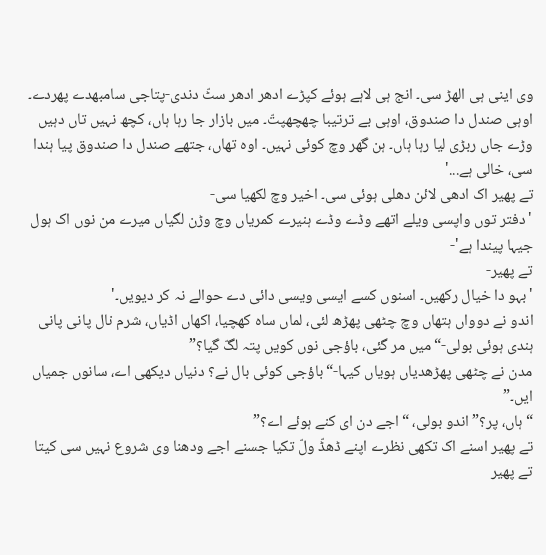وی اینی ہی الھڑ سی۔ انج ہی لاہے ہوئے کپڑے ادھر ادھر سٹّ دندی-پتاجی سامبھدے پھردے۔ اوہی صندل دا صندوق، اوہی بے ترتیبا چھچھپتّ۔ میں بازار جا رہا ہاں، کچھ نہیں تاں دہیں وڑے جاں ربڑی لیا رہا ہاں۔ ہن گھر وچ کوئی نہیں۔ اوہ تھاں، جتھے صندل دا صندوق پیا ہندا سی، خالی ہے...'
تے پھیر اک ادھی لائن دھلی ہوئی سی۔ اخیر وچ لکھیا سی-
'دفتر توں واپسی ویلے اتھے وڈے وڈے ہنیرے کمریاں وچ وڑن لگیاں میرے من نوں اک ہول جیہا پیندا ہے'-
تے پھیر-
'بہو دا خیال رکھیں۔ اسنوں کسے ایسی ویسی دائی دے حوالے نہ کر دیویں۔'
اندو نے دوواں ہتھاں وچ چٹھی پھڑھ لئی، لماں ساہ کھچیا، اکھاں اڈیاں، شرم نال پانی پانی ہندی ہوئی بولی-“میں مر گئی، باؤجی نوں کویں پتہ لگّ گیا؟”
مدن نے چٹھی پھڑھدیاں ہویاں کیہا-“باؤجی کوئی بال نے؟ دنیاں دیکھی اے، سانوں جمیاں ایں۔”
“ہاں، پر؟” اندو بولی، “اجے دن ای کنے ہوئے اے؟”
تے پھیر اسنے اک تکھی نظرے اپنے ڈھڈّ ولّ تکیا جسنے اجے ودھنا وی شروع نہیں سی کیتا تے پھیر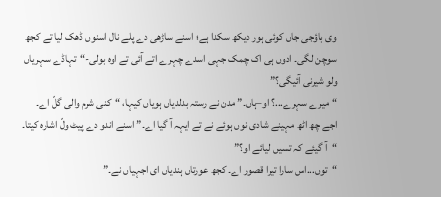وی باؤجی جاں کوئی ہور دیکھ سکدا ہے؛ اسنے ساڑھی دے پلے نال اسنوں ڈھک لیا تے کجھ سوچن لگی۔ ادوں ہی اک چمک جہی اسدے چہرے اتے آئی تے اوہ بولی-“تہاڈے سہریاں ولو شیرنی آئیگی؟”
“میرے سہرے...؟ او–ہاں۔” مدن نے رستہ بدلدیاں ہویاں کیہا، “کنی شرم والی گلّ اے۔ اجے چھ اٹھ مہینے شادی نوں ہوئے نے تے ایہہ آ گیا اے۔” اسنے اندو دے پیٹ ولّ اشارہ کیتا۔
“آ گیئے کہ تسیں لیائے او؟”
“توں...اس سارا تیرا قصور اے۔ کجھ عورتاں ہندیاں ای اجہیاں نے۔”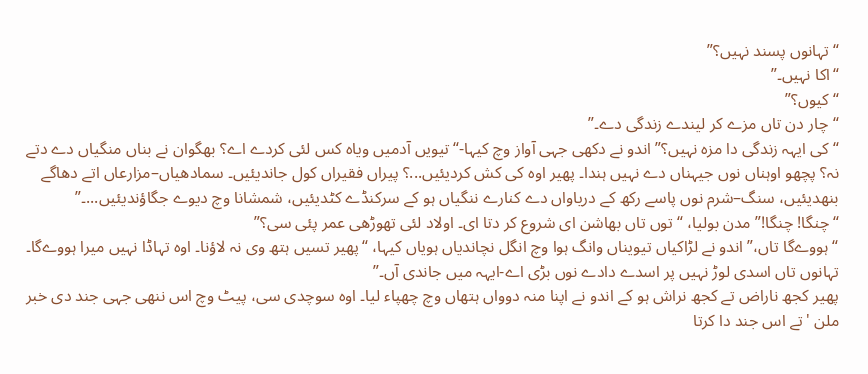“تہانوں پسند نہیں؟”
“اکا نہیں۔”
“کیوں؟”
“چار دن تاں مزے کر لیندے زندگی دے۔”
“کی ایہہ زندگی دا مزہ نہیں؟” اندو نے دکھی جہی آواز وچ کیہا-“تیویں آدمیں ویاہ کس لئی کردے اے؟ بھگوان نے بناں منگیاں دے دتے نہ؟ پچھو اوہناں نوں جیہناں دے نہیں ہندا۔ پھیر اوہ کی کش کردیئیں...؟ پیراں فقیراں کول جاندیئیں۔ سمادھیاں–مزارعاں اتے دھاگے بنھدیئیں، سنگ–شرم نوں پاسے رکھ کے دریاواں دے کنارے ننگیاں ہو کے سرکنڈے کٹدیئیں، شمشانا وچ دیوے جگاؤندیئیں...۔”
“چنگا! چنگا!” مدن بولیا، “توں تاں بھاشن ای شروع کر دتا ای۔ اولاد لئی تھوڑھی عمر پئی سی؟”
“ہووےگا تاں،” اندو نے لڑاکیاں تیویناں وانگ ہوا وچ انگل نچاندیاں ہویاں کیہا، “پھیر تسیں ہتھ وی نہ لاؤنا۔ اوہ تہاڈا نہیں میرا ہووےگا۔ تہانوں تاں اسدی لوڑ نہیں پر اسدے دادے نوں بڑی اے-ایہہ میں جاندی آں۔”
پھیر کجھ ناراض تے کجھ نراش ہو کے اندو نے اپنا منہ دوواں ہتھاں وچ چھپاء لیا۔ اوہ سوچدی سی، پیٹ وچ اس ننھی جہی جند دی خبر ملن 'تے اس جند دا کرتا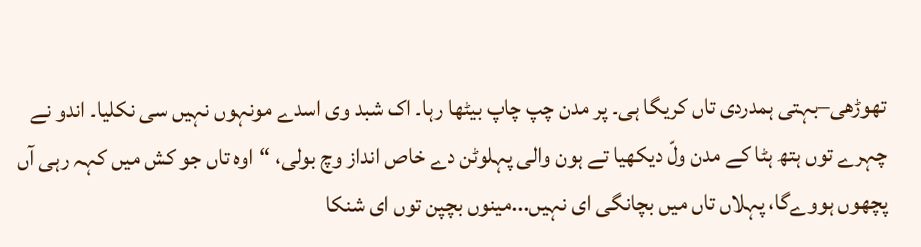تھوڑھی–بہتی ہمدردی تاں کریگا ہی۔ پر مدن چپ چاپ بیٹھا رہا۔ اک شبد وی اسدے مونہوں نہیں سی نکلیا۔ اندو نے چہرے توں ہتھ ہٹا کے مدن ولّ دیکھیا تے ہون والی پہلوٹن دے خاص انداز وچ بولی، “اوہ تاں جو کش میں کہہ رہی آں پچھوں ہووےگا، پہلاں تاں میں بچانگی ای نہیں...مینوں بچپن توں ای شنکا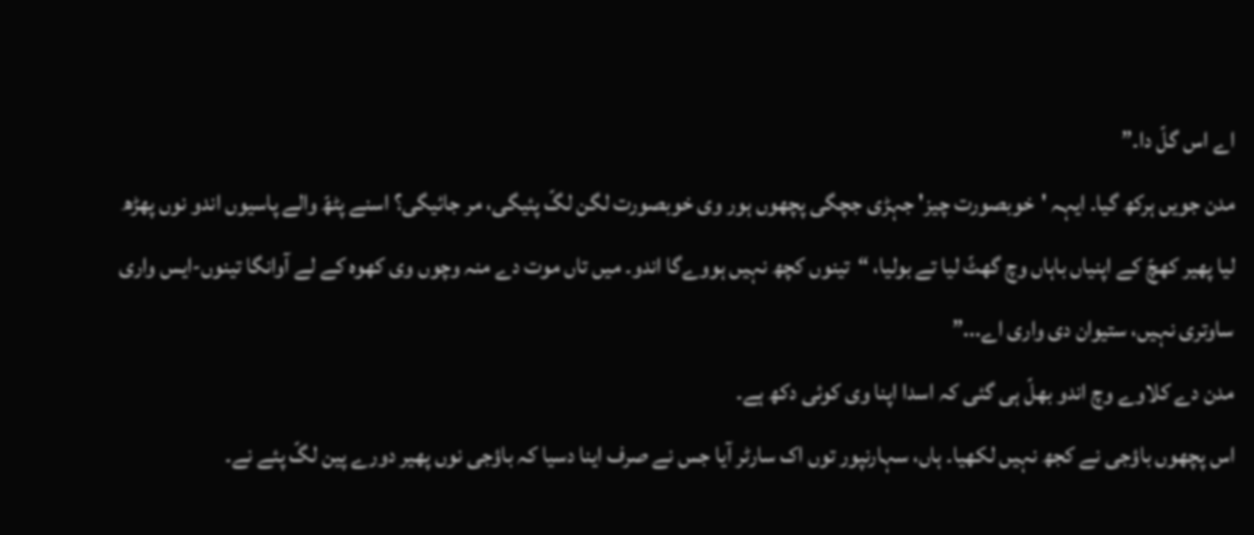اے اس گلّ دا۔”
مدن جویں ہرکھ گیا۔ ایہہ 'خوبصورت چیز' جہڑی جچگی پچھوں ہور وی خوبصورت لگن لگّ پئیگی، مر جائیگی؟ اسنے پٹھّ والے پاسیوں اندو نوں پھڑھ لیا پھیر کھچّ کے اپنیاں باہاں وچ گھٹّ لیا تے بولیا، “تینوں کچھ نہیں ہووےگا اندو۔ میں تاں موت دے منہ وچوں وی کھوہ کے لے آوانگا تینوں-ایس واری ساوتری نہیں، ستیوان دی واری اے...”
مدن دے کلاوے وچ اندو بھلّ ہی گئی کہ اسدا اپنا وی کوئی دکھ ہے۔
اس پچھوں باؤجی نے کجھ نہیں لکھیا۔ ہاں، سہارنپور توں اک سارٹر آیا جس نے صرف اینا دسیا کہ باؤجی نوں پھیر دورے پین لگّ پئے نے۔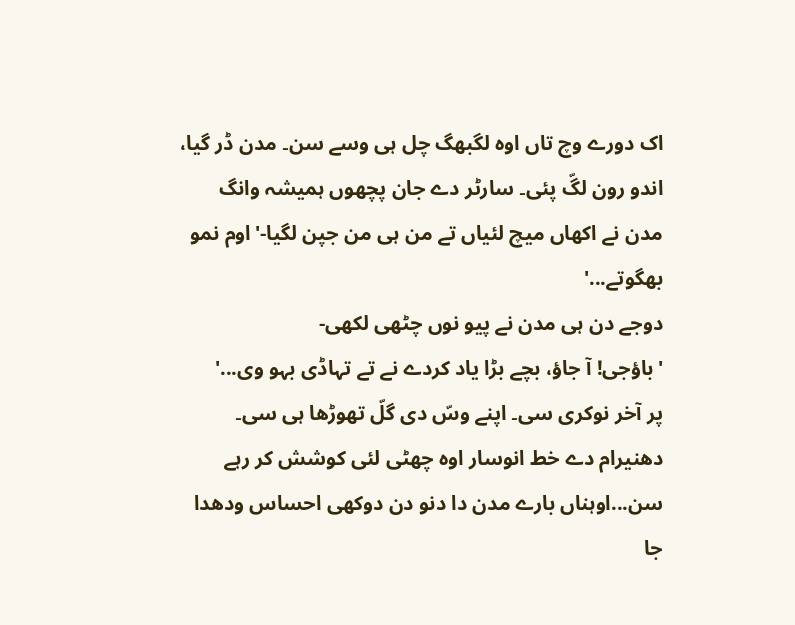اک دورے وچ تاں اوہ لگبھگ چل ہی وسے سن۔ مدن ڈر گیا، اندو رون لگّ پئی۔ سارٹر دے جان پچھوں ہمیشہ وانگ مدن نے اکھاں میچ لئیاں تے من ہی من جپن لگیا-'اوم نمو بھگوتے...'
دوجے دن ہی مدن نے پیو نوں چٹھی لکھی-
'باؤجی! آ جاؤ، بچے بڑا یاد کردے نے تے تہاڈی بہو وی...'
پر آخر نوکری سی۔ اپنے وسّ دی گلّ تھوڑھا ہی سی۔ دھنیرام دے خط انوسار اوہ چھٹی لئی کوشش کر رہے سن...اوہناں بارے مدن دا دنو دن دوکھی احساس ودھدا جا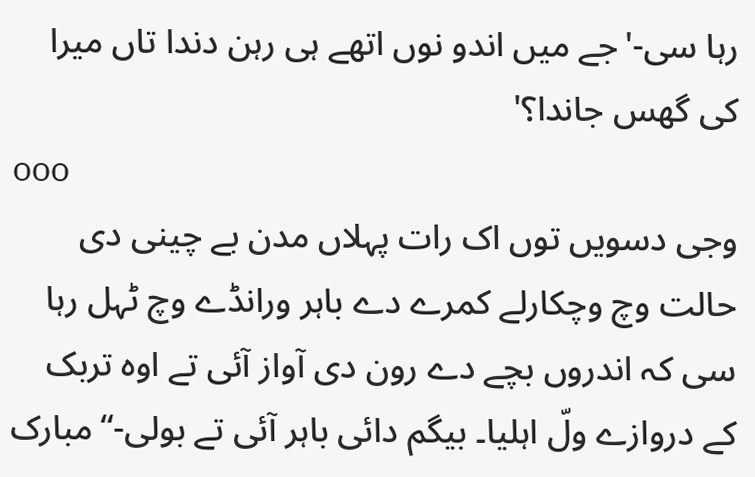رہا سی-'جے میں اندو نوں اتھے ہی رہن دندا تاں میرا کی گھس جاندا؟'
ooo
وجی دسویں توں اک رات پہلاں مدن بے چینی دی حالت وچ وچکارلے کمرے دے باہر ورانڈے وچ ٹہل رہا سی کہ اندروں بچے دے رون دی آواز آئی تے اوہ تربک کے دروازے ولّ اہلیا۔ بیگم دائی باہر آئی تے بولی-“مبارک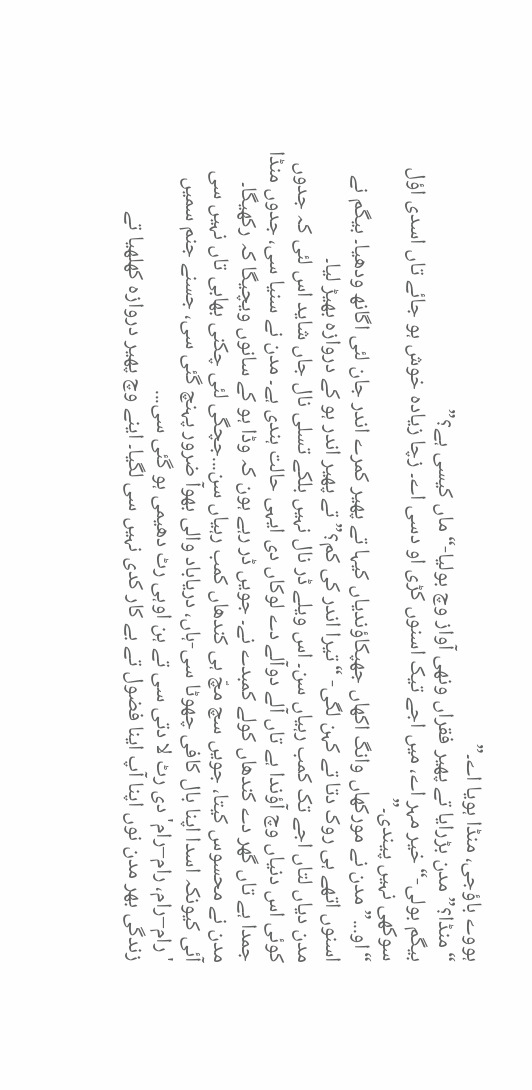ہووے باؤجی، منڈا ہویا اے۔”
“منڈا؟” مدن بڑرایا تے پھیر فقراں ونھی آواز وچ بولیا-“ماں کیسی ہے؟”
بیگم بولی-“خیر مہر اے، میں اجے تیک اسنوں کڑی او دسی اے۔ زچا زیادہ خوش ہو جائے تاں اسدی اؤل سوکھی نہیں پیندی۔”
“او...” مدن نے مورکھاں وانگ اکھاں جھپکاؤندیاں کیہا تے پھیر کمرے اندر جان لئی اگانھ ودھیا۔ بیگم نے اسنوں اتھے ہی روک دتا تے کہن لگی- “تیرا اندر کی کم؟” تے پھیر اندر ہو کے دروازہ بھیڑ لیا۔
مدن دیاں لتاں اجے تک کمب رہیاں سن۔ اس ویلے ڈر نال نہیں بلکے تسلی نال جاں شاید اس لئی کہ جدوں کوئی اس دنیاں وچ آؤندا ہے تاں آلے دوآلے دے لوکاں دی ایہی حالت ہندی ہے۔ مدن نے سنیا سی، جدوں منڈا جمدا ہے تاں گھر دے کندھاں کولے کمبدے نے۔ جویں ڈر رہے ہون کہ وڈا ہو کے سانوں ویچیگا کہ رکھیگا۔ مدن نے محسوس کیتا، جویں سچ مچّ ہی کندھاں کمب رہیاں سن...جچگی لئی چکنی بھابی تاں نہیں سی آئی کیونکہ اسدا اپنا بال کافی چھوٹا سی-ہاں، دریاباد والی بھوآ ضرور پہنچ گئی سی، جسنے جنم سمیں 'رام–رام، رام–رام' دی رٹ لا دتی سی تے ہن اوہی رٹ دھیمی ہو گئی سی...
زندگی بھر مدن نوں اپنا آپ اینا فضول تے بے کار کدی نہیں سی لگیا۔ اینے وچ پھیر دروازہ کھلھیا تے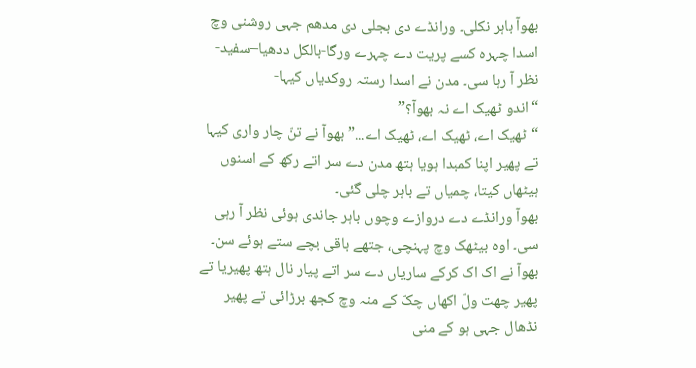بھوآ باہر نکلی۔ ورانڈے دی بجلی دی مدھم جہی روشنی وچ اسدا چہرہ کسے پریت دے چہرے ورگا-بالکل ددھیا–سفید- نظر آ رہا سی۔ مدن نے اسدا رستہ روکدیاں کیہا-
“اندو ٹھیک اے نہ بھوآ؟”
“ٹھیک اے، ٹھیک اے، ٹھیک اے...” بھوآ نے تنّ چار واری کیہا تے پھیر اپنا کمبدا ہویا ہتھ مدن دے سر اتے رکھ کے اسنوں ہیٹھاں کیتا، چمیاں تے باہر چلی گئی۔
بھوآ ورانڈے دے دروازے وچوں باہر جاندی ہوئی نظر آ رہی سی۔ اوہ بیٹھک وچ پہنچی، جتھے باقی بچے ستے ہوئے سن۔ بھوآ نے اک اک کرکے ساریاں دے سر اتے پیار نال ہتھ پھیریا تے پھیر چھت ولّ اکھاں چکّ کے منہ وچ کجھ برڑائی تے پھیر نڈھال جہی ہو کے منی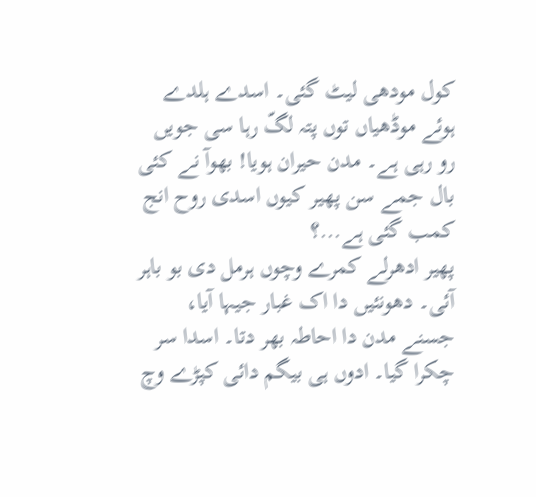کول مودھی لیٹ گئی۔ اسدے ہلدے ہوئے موڈھیاں توں پتہ لگّ رہا سی جویں رو رہی ہے۔ مدن حیران ہویا! بھوآ نے کئی بال جمے سن پھیر کیوں اسدی روح انج کمب گئی ہے...؟
پھیر ادھرلے کمرے وچوں ہرمل دی بو باہر آئی۔ دھونئیں دا اک غبار جیہا آیا، جسنے مدن دا احاطہ بھر دتا۔ اسدا سر چکرا گیا۔ ادوں ہی بیگم دائی کپڑے وچ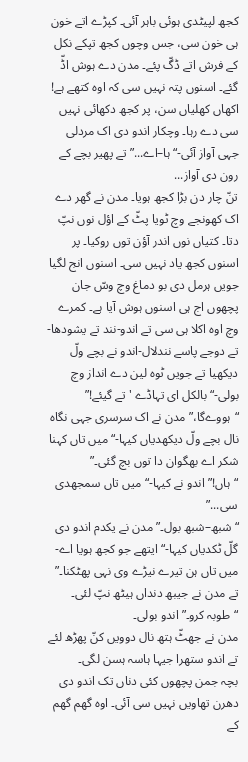کجھ لپیٹدی ہوئی باہر آئی۔ کپڑے اتے خون ہی خون سی، جس وچوں کجھ تپکے نکل کے فرش اتے ڈگّ پئے۔ مدن دے ہوش اڈّ گئے۔ اسنوں پتہ نہیں سی کہ اوہ کتھے ہے! اکھاں کھلیاں سن، پر کجھ دکھائی نہیں سی دے رہا۔ وچکار اندو دی اک مردلی جہی آواز آئی-“ہا–اے...” تے پھیر بچے کے رون دی آواز...
تنّ چار دن بڑا کجھ ہویا۔ مدن نے گھر دے اک کھونجے وچ ٹویا پٹّ کے اؤل نوں نپّ دتا۔ کتیاں نوں اندر آؤن توں روکیا۔ پر اسنوں کجھ یاد نہیں سی۔ اسنوں انج لگیا جویں ہرمل دی بو دماغ وچ وسّ جان پچھوں اج ہی اسنوں ہوش آیا ہے۔ کمرے وچ اوہ اکلا ہی سی تے اندو-نند تے یشودھا-تے دوجے پاسے نندلال-اندو نے بچے ولّ دیکھیا تے جویں ٹوہ لین دے انداز وچ بولی-“بالکل ای تہاڈے 'تے گیئے!”
“ہووےگا،” مدن نے اک سرسری جہی نگاہ نال بچے ولّ دیکھدیاں کیہا-“میں تاں کہنا شکر اے بھگوان دا توں بچ گئی۔”
“ہاں!” اندو نے کیہا-“میں تاں سمجھدی سی...”
“شبھ–شبھ بول۔” مدن نے یکدم اندو دی گلّ ٹکدیاں کیہا-“ایتھے جو کجھ ہویا اے-میں تاں ہن تیرے نیڑے وی نہی پھٹکنا۔” تے مدن نے جیبھ دنداں ہیٹھ نپّ لئی۔
“طوبہ کرو۔” اندو بولی۔
مدن نے جھٹّ ہتھ نال دوویں کنّ پھڑھ لئے تے اندو ستھرا جیہا ہاسہ ہسن لگی۔
بچہ جمن پچھوں کئی دناں تک اندو دی دھرن تھاویں نہیں سی آئی۔ اوہ گھم گھم کے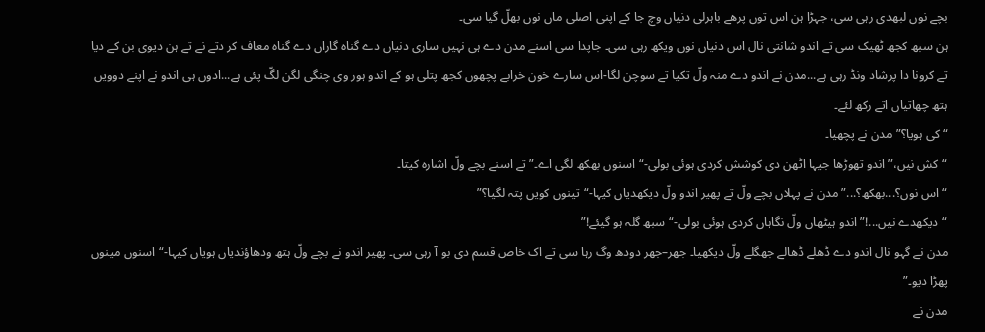بچے نوں لبھدی رہی سی، جہڑا ہن اس توں پرھے باہرلی دنیاں وچ جا کے اپنی اصلی ماں نوں بھلّ گیا سی۔
ہن سبھ کجھ ٹھیک سی تے اندو شانتی نال اس دنیاں نوں ویکھ رہی سی۔ جاپدا سی اسنے مدن دے ہی نہیں ساری دنیاں دے گناہ گاراں دے گناہ معاف کر دتے نے تے ہن دیوی بن کے دیا تے کرونا دا پرشاد ونڈ رہی ہے...مدن نے اندو دے منہ ولّ تکیا تے سوچن لگا-اس سارے خون خرابے پچھوں کجھ پتلی ہو کے اندو ہور وی چنگی لگن لگّ پئی ہے...ادوں ہی اندو نے اپنے دوویں ہتھ چھاتیاں اتے رکھ لئے۔
“کی ہویا؟” مدن نے پچھیا۔
“کش نیں،” اندو تھوڑھا جیہا اٹھن دی کوشش کردی ہوئی بولی-“اسنوں بھکھ لگی اے۔” تے اسنے بچے ولّ اشارہ کیتا۔
“اس نوں؟...بھکھ؟...” مدن نے پہلاں بچے ولّ تے پھیر اندو ولّ دیکھدیاں کیہا-“تینوں کویں پتہ لگیا؟”
“دیکھدے نیں...!” اندو ہیٹھاں ولّ نگاہاں کردی ہوئی بولی-“سبھ گلہ ہو گیئے!”
مدن نے گہو نال اندو دے ڈھلے ڈھالے جھگلے ولّ دیکھیا۔ جھر–جھر دودھ وگ رہا سی تے اک خاص قسم دی بو آ رہی سی۔ پھیر اندو نے بچے ولّ ہتھ ودھاؤندیاں ہویاں کیہا-“اسنوں مینوں پھڑا دیو۔”
مدن نے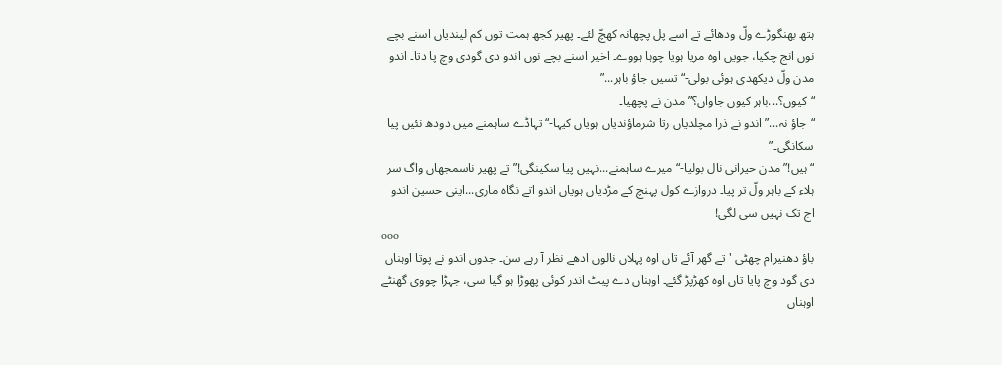ہتھ بھنگوڑے ولّ ودھائے تے اسے پل پچھانہ کھچّ لئے۔ پھیر کجھ ہمت توں کم لیندیاں اسنے بچے نوں انج چکیا، جویں اوہ مریا ہویا چوہا ہووے۔ اخیر اسنے بچے نوں اندو دی گودی وچ پا دتا۔ اندو مدن ولّ دیکھدی ہوئی بولی-“تسیں جاؤ باہر...”
“کیوں؟...باہر کیوں جاواں؟” مدن نے پچھیا۔
“جاؤ نہ...” اندو نے ذرا مچلدیاں رتا شرماؤندیاں ہویاں کیہا-“تہاڈے ساہمنے میں دودھ نئیں پیا سکانگی۔”
“ہیں!” مدن حیرانی نال بولیا-“میرے ساہمنے...نہیں پیا سکینگی!” تے پھیر ناسمجھاں واگ سر ہلاء کے باہر ولّ تر پیا۔ دروازے کول پہنچ کے مڑدیاں ہویاں اندو اتے نگاہ ماری...اینی حسین اندو اج تک نہیں سی لگی!
ooo
باؤ دھنیرام چھٹی 'تے گھر آئے تاں اوہ پہلاں نالوں ادھے نظر آ رہے سن۔ جدوں اندو نے پوتا اوہناں دی گود وچ پایا تاں اوہ کھڑپڑ گئے۔ اوہناں دے پیٹ اندر کوئی پھوڑا ہو گیا سی، جہڑا چووی گھنٹے اوہناں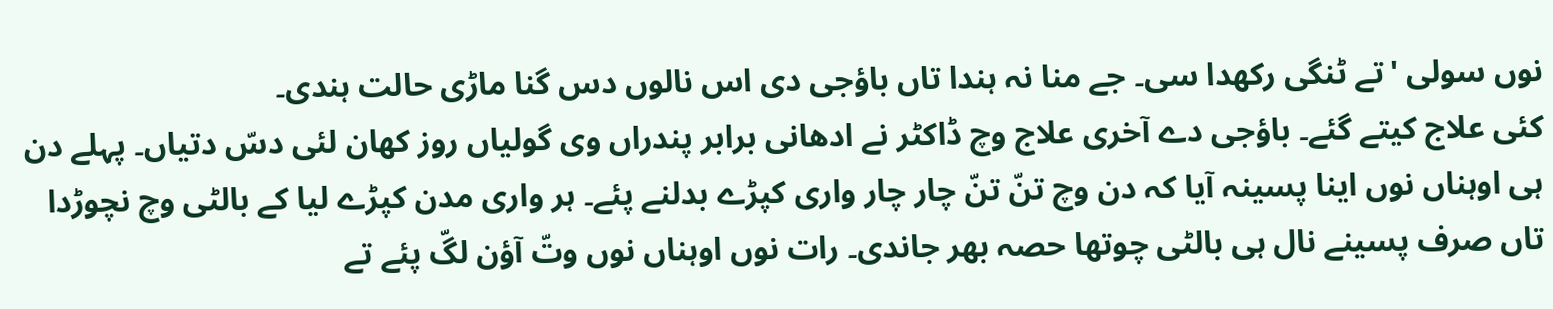نوں سولی 'تے ٹنگی رکھدا سی۔ جے منا نہ ہندا تاں باؤجی دی اس نالوں دس گنا ماڑی حالت ہندی۔
کئی علاج کیتے گئے۔ باؤجی دے آخری علاج وچ ڈاکٹر نے ادھانی برابر پندراں وی گولیاں روز کھان لئی دسّ دتیاں۔ پہلے دن ہی اوہناں نوں اینا پسینہ آیا کہ دن وچ تنّ تنّ چار چار واری کپڑے بدلنے پئے۔ ہر واری مدن کپڑے لیا کے بالٹی وچ نچوڑدا تاں صرف پسینے نال ہی بالٹی چوتھا حصہ بھر جاندی۔ رات نوں اوہناں نوں وتّ آؤن لگّ پئے تے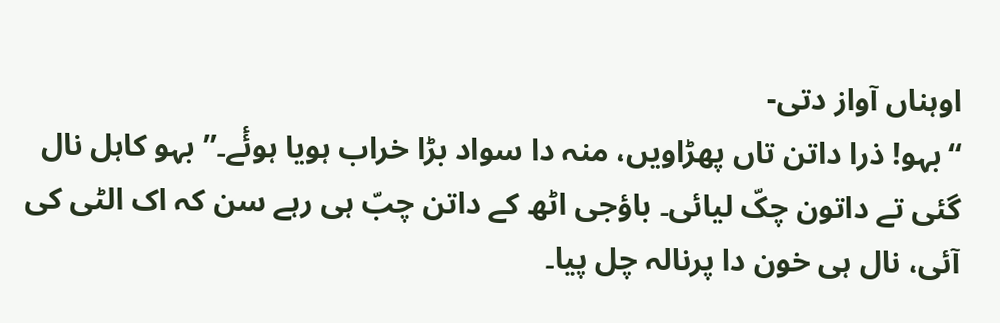اوہناں آواز دتی-
“بہو! ذرا داتن تاں پھڑاویں، منہ دا سواد بڑا خراب ہویا ہوئٔے۔” بہو کاہل نال گئی تے داتون چکّ لیائی۔ باؤجی اٹھ کے داتن چبّ ہی رہے سن کہ اک الٹی کی آئی، نال ہی خون دا پرنالہ چل پیا۔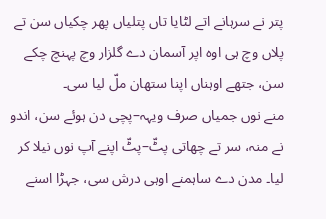پتر نے سرہانے اتے لٹایا تاں پتلیاں پھر چکیاں سن تے پلاں وچ ہی اوہ اپر آسمان دے گلزار وچ پہنچ چکے سن، جتھے اوہناں اپنا ستھان ملّ لیا سی۔
منے نوں جمیاں صرف ویہہ–پچی دن ہوئے سن، اندو نے منہ، سر تے چھاتی پٹّ–پٹّ اپنے آپ نوں نیلا کر لیا۔ مدن دے ساہمنے اوہی درش سی، جہڑا اسنے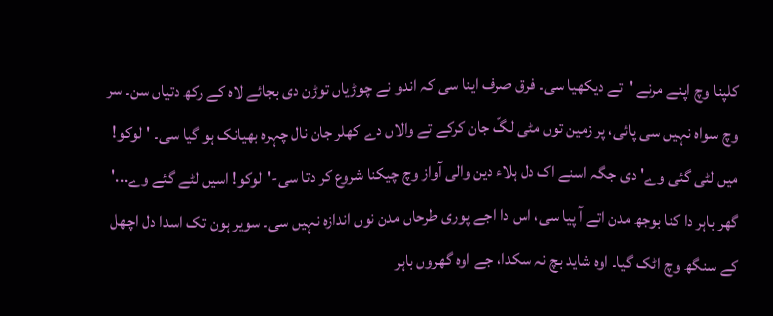کلپنا وچ اپنے مرنے 'تے دیکھیا سی۔ فرق صرف اینا سی کہ اندو نے چوڑیاں توڑن دی بجائے لاہ کے رکھ دتیاں سن۔ سر وچ سواہ نہیں سی پائی، پر زمین توں مٹی لگّ جان کرکے تے والاں دے کھلر جان نال چہرہ بھیانک ہو گیا سی۔ 'لوکو! میں لٹی گئی وے' دی جگہ اسنے اک دل ہلاء دین والی آواز وچ چیکنا شروع کر دتا سی-'لوکو! اسیں لٹے گئے وے...'
گھر باہر دا کنا بوجھ مدن اتے آ پیا سی، اس دا اجے پوری طرحاں مدن نوں اندازہ نہیں سی۔ سویر ہون تک اسدا دل اچھل کے سنگھ وچ اٹک گیا۔ اوہ شاید بچ نہ سکدا، جے اوہ گھروں باہر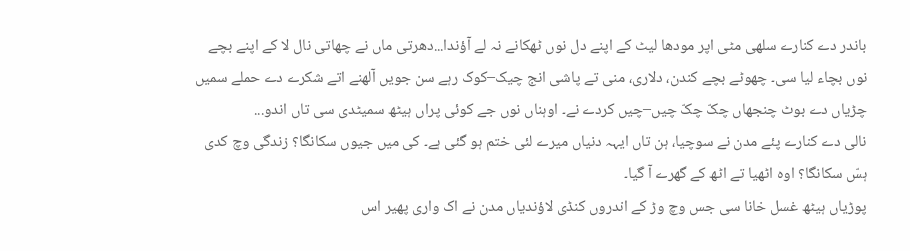باندر دے کنارے سلھی مٹی اپر مودھا لیٹ کے اپنے دل نوں ٹھکانے نہ لے آؤندا...دھرتی ماں نے چھاتی نال لا کے اپنے بچے نوں بچاء لیا سی۔ چھوٹے بچے کندن، دلاری، منی تے پاشی انج چیک–کوک رہے سن جویں آلھنے اتے شکرے دے حملے سمیں چڑیاں دے بوٹ چنجھاں چکّ چکّ چیں–چیں کردے نے۔ اوہناں نوں جے کوئی پراں ہیٹھ سمیٹدی سی تاں اندو...
نالی دے کنارے پئے مدن نے سوچیا، ہن تاں ایہہ دنیاں میرے لئی ختم ہو گئی ہے۔ کی میں جیوں سکانگا؟ زندگی وچ کدی ہسّ سکانگا؟ اوہ اٹھیا تے اٹھ کے گھرے آ گیا۔
پوڑیاں ہیٹھ غسل خانا سی جس وچ وڑ کے اندروں کنڈی لاؤندیاں مدن نے اک واری پھیر اس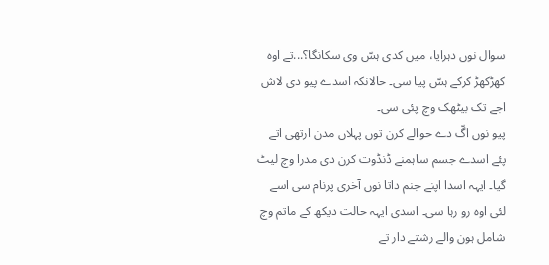سوال نوں دہرایا، میں کدی ہسّ وی سکانگا؟...تے اوہ کھڑکھڑ کرکے ہسّ پیا سی۔ حالانکہ اسدے پیو دی لاش اجے تک بیٹھک وچ پئی سی۔
پیو نوں اگّ دے حوالے کرن توں پہلاں مدن ارتھی اتے پئے اسدے جسم ساہمنے ڈنڈوت کرن دی مدرا وچ لیٹ گیا۔ ایہہ اسدا اپنے جنم داتا نوں آخری پرنام سی اسے لئی اوہ رو رہا سی۔ اسدی ایہہ حالت دیکھ کے ماتم وچ شامل ہون والے رشتے دار تے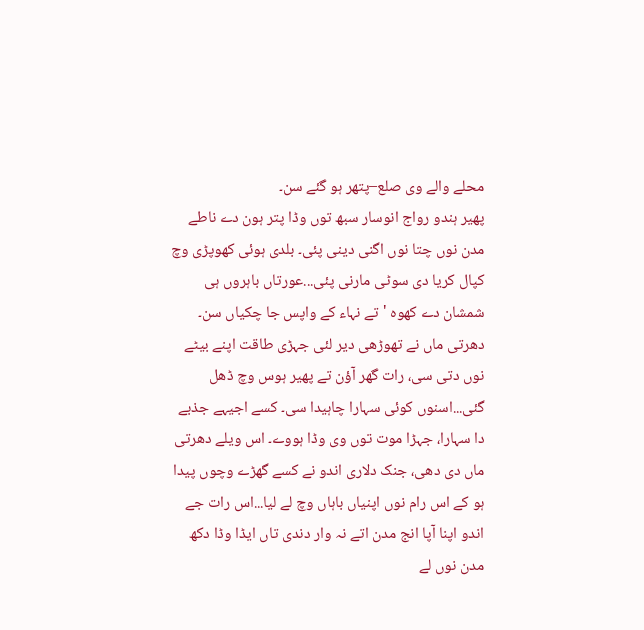محلے والے وی صلع–پتھر ہو گئے سن۔
پھیر ہندو رواج انوسار سبھ توں وڈا پتر ہون دے ناطے مدن نوں چتا نوں اگنی دینی پئی۔ بلدی ہوئی کھوپڑی وچ کپال کریا دی سوٹی مارنی پئی...عورتاں باہروں ہی شمشان دے کھوہ 'تے نہاء کے واپس جا چکیاں سن۔ دھرتی ماں نے تھوڑھی دیر لئی جہڑی طاقت اپنے بیٹے نوں دتی سی، رات گھر آؤن تے پھیر ہوس وچ ڈھل گئی...اسنوں کوئی سہارا چاہیدا سی۔ کسے اجیہے جذبے دا سہارا، جہڑا موت توں وی وڈا ہووے۔ اس ویلے دھرتی ماں دی دھی، جنک دلاری اندو نے کسے گھڑے وچوں پیدا ہو کے اس رام نوں اپنیاں باہاں وچ لے لیا...اس رات جے اندو اپنا آپا انج مدن اتے نہ وار دندی تاں ایڈا وڈا دکھ مدن نوں لے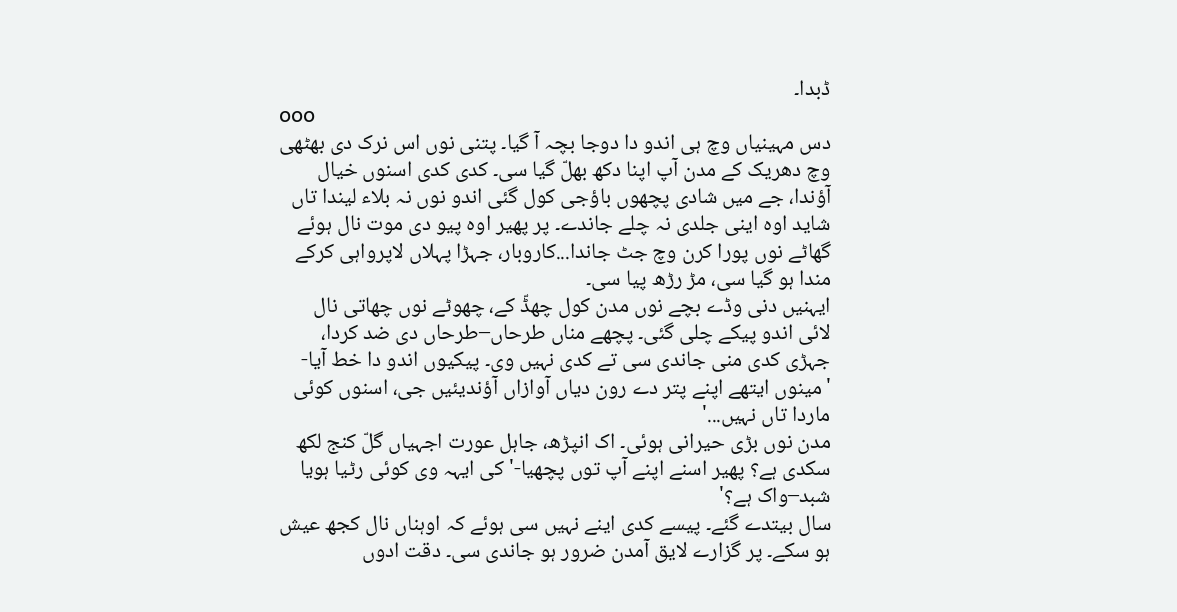ڈبدا۔
ooo
دس مہینیاں وچ ہی اندو دا دوجا بچہ آ گیا۔ پتنی نوں اس نرک دی بھٹھی وچ دھریک کے مدن آپ اپنا دکھ بھلّ گیا سی۔ کدی کدی اسنوں خیال آؤندا، جے میں شادی پچھوں باؤجی کول گئی اندو نوں نہ بلاء لیندا تاں شاید اوہ اینی جلدی نہ چلے جاندے۔ پر پھیر اوہ پیو دی موت نال ہوئے گھاٹے نوں پورا کرن وچ جٹ جاندا...کاروبار، جہڑا پہلاں لاپرواہی کرکے مندا ہو گیا سی، مڑ رڑھ پیا سی۔
ایہنیں دنی وڈے بچے نوں مدن کول چھڈّ کے، چھوٹے نوں چھاتی نال لائی اندو پیکے چلی گئی۔ پچھے مناں طرحاں–طرحاں دی ضد کردا، جہڑی کدی منی جاندی سی تے کدی نہیں وی۔ پیکیوں اندو دا خط آیا-
'مینوں ایتھے اپنے پتر دے رون دیاں آوازاں آؤندیئیں جی، اسنوں کوئی ماردا تاں نہیں...'
مدن نوں بڑی حیرانی ہوئی۔ اک انپڑھ، جاہل عورت اجہیاں گلّ کنج لکھ سکدی ہے؟ پھیر اسنے اپنے آپ توں پچھیا-'کی ایہہ وی کوئی رٹیا ہویا شبد–واک ہے؟'
سال بیتدے گئے۔ پیسے کدی اینے نہیں سی ہوئے کہ اوہناں نال کجھ عیش ہو سکے۔ پر گزارے لایق آمدن ضرور ہو جاندی سی۔ دقت ادوں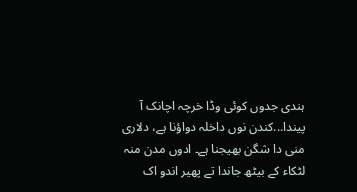ہندی جدوں کوئی وڈا خرچہ اچانک آ پیندا...کندن نوں داخلہ دواؤنا ہے، دلاری منی دا شگن بھیجنا ہے۔ ادوں مدن منہ لٹکاء کے بیٹھ جاندا تے پھیر اندو اک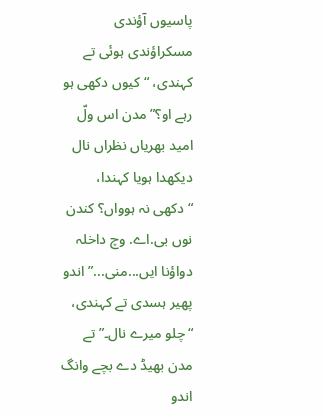پاسیوں آؤندی مسکراؤندی ہوئی تے کہندی، “کیوں دکھی ہو رہے او؟” مدن اس ولّ امید بھریاں نظراں نال دیکھدا ہویا کہندا، “دکھی نہ ہوواں؟ کندن نوں بی.اے. وچ داخلہ دواؤنا ایں...منی...” اندو پھیر ہسدی تے کہندی، “چلو میرے نال۔” تے مدن بھیڈ دے بچے وانگ اندو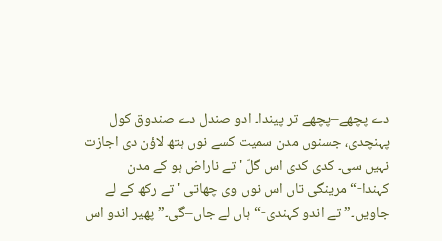دے پچھے–پچھے تر پیندا۔ ادو صندل دے صندوق کول پہنچدی، جسنوں مدن سمیت کسے نوں ہتھ لاؤن دی اجازت نہیں سی۔ کدی کدی اس گلّ 'تے ناراض ہو کے مدن کہندا-“مرینگی تاں اس نوں وی چھاتی 'تے رکھ کے لے جاویں۔” تے اندو کہندی-“ہاں لے جاں–گی۔” پھیر اندو اس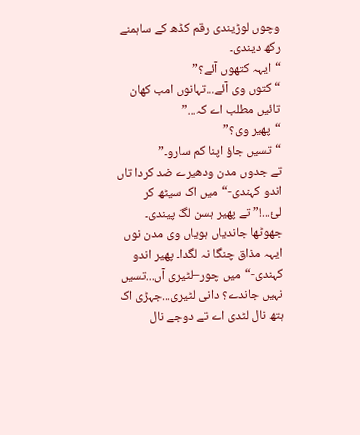وچوں لوڑیندی رقم کڈھ کے ساہمنے رکھ دیندی۔
“ایہہ کتھوں آئے؟”
“کتوں وی آئے...تہانوں امب کھان تائیں مطلب اے کہ...”
“پھیر وی؟”
“تسیں جاؤ اپنا کم سارو۔”
تے جدوں مدن ودھیرے ضد کردا تاں اندو کہندی-“میں اک سیٹھ کر لئ...!” تے پھیر ہسن لگّ پیندی۔ جھوٹھا جاندیاں ہویاں وی مدن نوں ایہہ مذاق چنگا نہ لگدا۔ پھیر اندو کہندی-“میں چور–لٹیری آں...تسیں نہیں جاندے؟ دانی لٹیری...جہڑی اک ہتھ نال لٹدی اے تے دوجے نال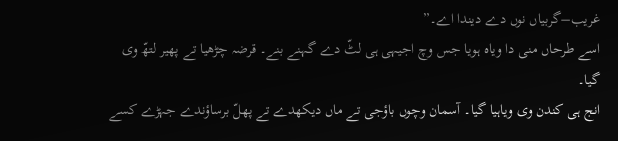غریب–گربیاں نوں دے دیندا اے۔”
اسے طرحاں منی دا ویاہ ہویا جس وچ اجیہی ہی لٹّ دے گہنے بنے۔ قرضہ چڑھیا تے پھیر لتھّ وی گیا۔
انج ہی کندن وی ویاہیا گیا۔ آسمان وچوں باؤجی تے ماں دیکھدے تے پھلّ برساؤندے جہڑے کسے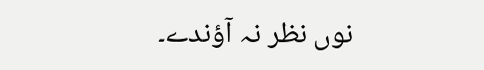نوں نظر نہ آؤندے۔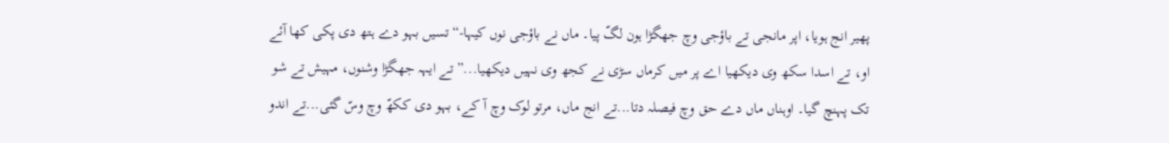پھیر انج ہویا، اپر مانجی تے باؤجی وچ جھگڑا ہون لگّ پیا۔ ماں نے باؤجی نوں کیہا-“تسیں بہو دے ہتھ دی پکی کھا آئے او، تے اسدا سکھ وی دیکھیا اے پر میں کرماں سڑی نے کجھ وی نہیں دیکھیا...” تے ایہہ جھگڑا وشنوں، مہیش تے شو تک پہنچ گیا۔ اوہناں ماں دے حق وچ فیصلہ دتا...تے انج ماں، مرتو لوک وچ آ کے، بہو دی ککھّ وچ وسّ گئی...تے اندو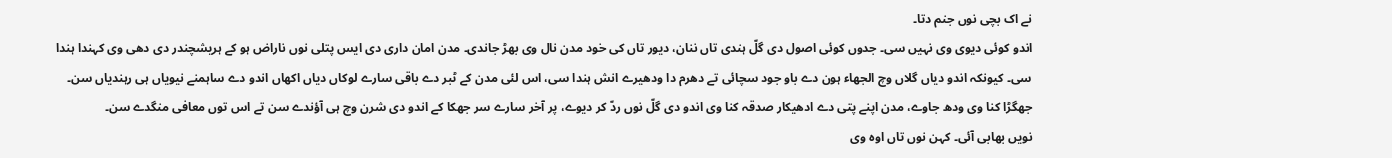نے اک بچی نوں جنم دتا۔
اندو کوئی دیوی وی نہیں سی۔ جدوں کوئی اصول دی گلّ ہندی تاں ننان، دیور تاں کی خود مدن نال وی بھڑ جاندی۔ مدن امان داری دی ایس پتلی نوں ناراض ہو کے ہریشچندر دی دھی وی کہندا ہندا سی۔ کیونکہ اندو دیاں گلاں وچ الجھاء ہون دے باو جود سچائی تے دھرم دا ودھیرے انش ہندا سی، اس لئی مدن کے ٹبر دے باقی سارے لوکاں دیاں اکھاں اندو دے ساہمنے نیویاں ہی رہندیاں سن۔ جھگڑا کنا وی ودھ جاوے، مدن اپنے پتی دے ادھیکار صدقہ کنا وی اندو دی گلّ نوں ردّ کر دیوے، پر آخر سارے سر جھکا کے اندو دی شرن وچ ہی آؤندے سن تے اس توں معافی منگدے سن۔
نویں بھابی آئی۔ کہن نوں تاں اوہ وی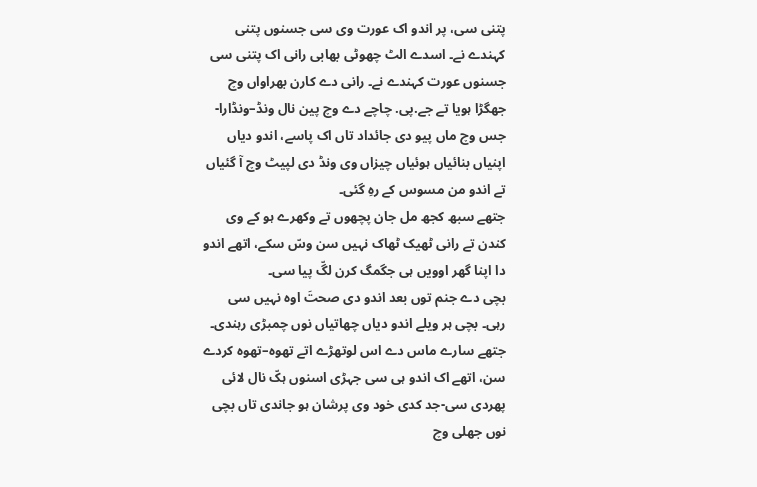پتنی سی، پر اندو اک عورت وی سی جسنوں پتنی کہندے نے۔ اسدے الٹ چھوٹی بھابی رانی اک پتنی سی جسنوں عورت کہندے نے۔ رانی دے کارن بھراواں وچ جھگڑا ہویا تے جے.پی. چاچے دے وچ پین نال ونڈ–ونڈارا-جس وچ ماں پیو دی جائداد تاں اک پاسے، اندو دیاں اپنیاں بنائیاں ہوئیاں چیزاں وی ونڈ دی لپیٹ وچ آ گئیاں تے اندو من مسوس کے رہِ گئی۔
جتھے سبھ کجھ مل جان پچھوں تے وکھرے ہو کے وی کندن تے رانی ٹھیک ٹھاک نہیں سن وسّ سکے، اتھے اندو دا اپنا گھر اوویں ہی جگمگ کرن لگّ پیا سی۔
بچی دے جنم توں بعد اندو دی صحتَ اوہ نہیں سی رہی۔ بچی ہر ویلے اندو دیاں چھاتیاں نوں چمبڑی رہندی۔ جتھے سارے ماس دے اس لوتھڑے اتے تھوہ–تھوہ کردے سن، اتھے اک اندو ہی سی جہڑی اسنوں ہکّ نال لائی پھردی سی-جد کدی خود وی پرشان ہو جاندی تاں بچی نوں جھلی وچ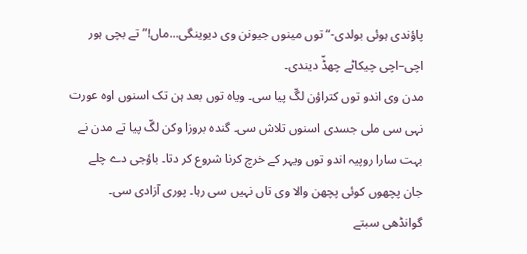پاؤندی ہوئی بولدی-“توں مینوں جیونن وی دیوینگی...ماں!” تے بچی ہور اچی–اچی چیکاٹے چھڈّ دیندی۔
مدن وی اندو توں کتراؤن لگّ پیا سی۔ ویاہ توں بعد ہن تک اسنوں اوہ عورت نہی سی ملی جسدی اسنوں تلاش سی۔ گندہ بروزا وکن لگّ پیا تے مدن نے بہت سارا روپیہ اندو توں ویہر کے خرچ کرنا شروع کر دتا۔ باؤجی دے چلے جان پچھوں کوئی پچھن والا وی تاں نہیں سی رہا۔ پوری آزادی سی۔
گوانڈھی سبتے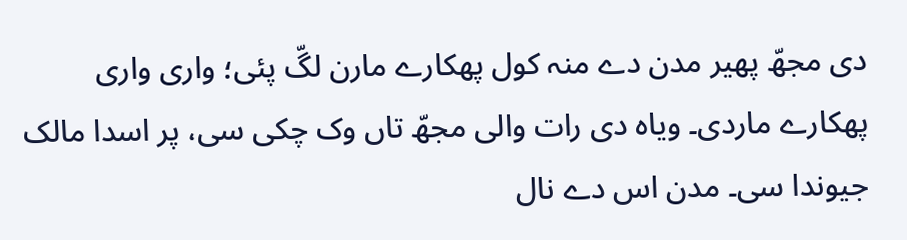دی مجھّ پھیر مدن دے منہ کول پھکارے مارن لگّ پئی؛ واری واری پھکارے ماردی۔ ویاہ دی رات والی مجھّ تاں وک چکی سی، پر اسدا مالک جیوندا سی۔ مدن اس دے نال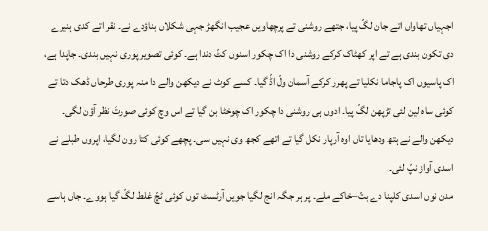اجہیاں تھاواں اتے جان لگّ پیا، جتھے روشنی تے پرچھاویں عجیب انگھڑ جہی شکلاں بناؤدے نے۔ نقر اتے کدی ہنیرے دی تکون بندی ہے تے اپر کھٹاک کرکے روشنی دا اک چکور اسنوں کٹّ دندا ہے۔ کوئی تصویر پوری نہیں بندی۔ جاپدا ہے، اک پاسیوں اک پاجاما نکلیا تے پھرر کرکے آسمان ولّ اڈّ گیا۔ کسے کوٹ نے دیکھن والے دا منہ پوری طرحاں ڈھک دتا تے کوئی ساہ لین لئی تڑپھن لگّ پیا۔ ادوں ہی روشنی دا چکور اک چوخٹا بن گیا تے اس وچ کوئی صورتَ نظر آؤن لگی۔ دیکھن والے نے ہتھ ودھایا تاں اوہ آرپار نکل گیا تے اتھے کجھ وی نہیں سی۔ پچھے کوئی کتا رون لگیا، اپروں طبلے نے اسدی آواز نپّ لئی۔
مدن نوں اسدی کلپنا دے بتّ–خاکے ملے۔ پر ہر جگہ انج لگیا جویں آرٹسٹ توں کوئی ٹچّ غلط لگّ گیا ہووے۔ جاں ہاسے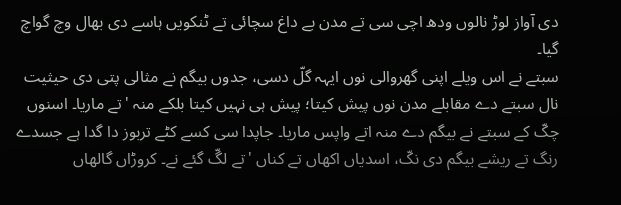دی آواز لوڑ نالوں ودھ اچی سی تے مدن بے داغ سچائی تے ٹنکویں ہاسے دی بھال وچ گواچ گیا۔
سبتے نے اس ویلے اپنی گھروالی نوں ایہہ گلّ دسی، جدوں بیگم نے مثالی پتی دی حیثیت نال سبتے دے مقابلے مدن نوں پیش کیتا؛ پیش ہی نہیں کیتا بلکے منہ 'تے ماریا۔ اسنوں چکّ کے سبتے نے بیگم دے منہ اتے واپس ماریا۔ جاپدا سی کسے کٹے تربوز دا گدا ہے جسدے رنگ تے ریشے بیگم دی نکّ، اسدیاں اکھاں تے کناں 'تے لگّ گئے نے۔ کروڑاں گالھاں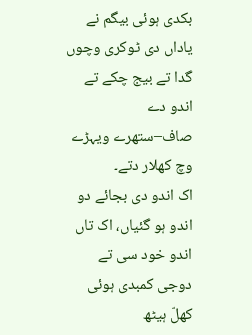بکدی ہوئی بیگم نے یاداں دی ٹوکری وچوں گدا تے بیج چکے تے اندو دے صاف–ستھرے ویہڑے وچ کھلار دتے۔
اک اندو دی بجائے دو اندو ہو گئیاں، اک تاں اندو خود سی تے دوجی کمبدی ہوئی کھلّ ہیٹھ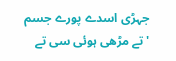جہڑی اسدے پورے جسم 'تے مڑھی ہوئی سی تے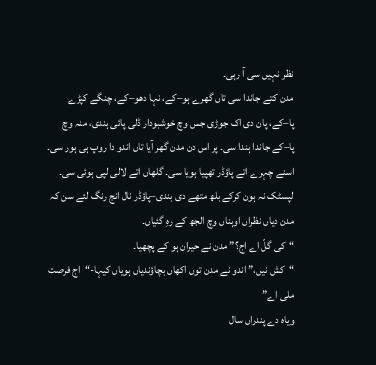نظر نہیں سی آ رہی۔
مدن کتے جاندا سی تاں گھرے ہو–کے، نہا دھو–کے، چنگے کپڑے پا–کے، پان دی اک جوڑی جس وچ خوشبودار ڈلی پائی ہندی، منہ وچ پا–کے جاندا ہندا سی۔ پر اس دن مدن گھر آیا تاں اندو دا روپ ہی ہور سی۔ اسنے چہرے اتے پاؤڈر تھپیا ہویا سی۔ گلھاں اتے لالی لپی ہوئی سی۔ لپسٹک نہ ہون کرکے بلھ متھے دی بندی–پاؤڈر نال انج رنگ لئے سن کہ مدن دیاں نظراں اوہناں وچ الجھ کے رہِ گئیاں۔
“کی گلّ اے اج؟” مدن نے حیران ہو کے پچھیا۔
“کش نیں،” اندو نے مدن توں اکھاں بچاؤندیاں ہویاں کیہا-“اج فرصت ملی اے”
ویاہ دے پندراں سال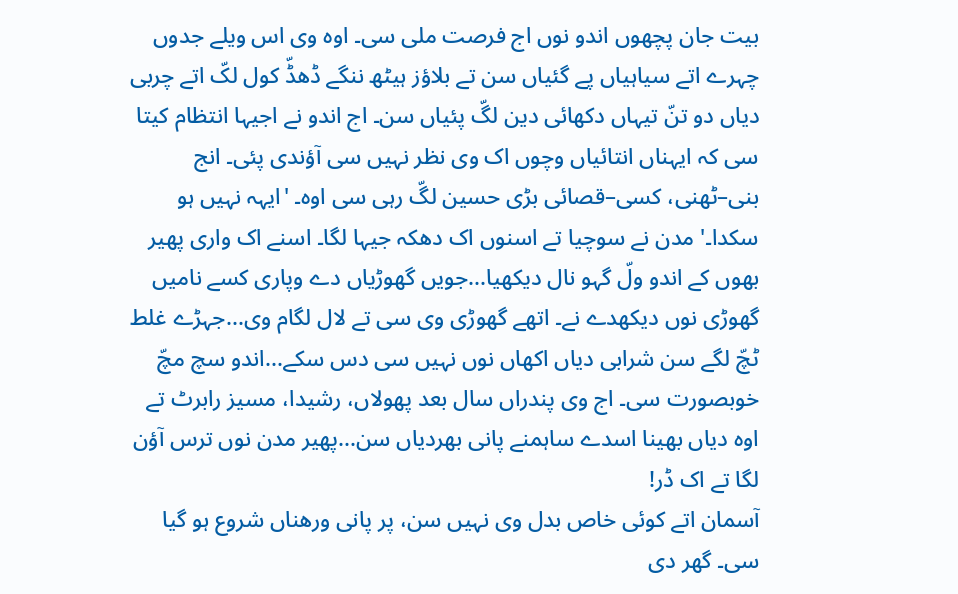بیت جان پچھوں اندو نوں اج فرصت ملی سی۔ اوہ وی اس ویلے جدوں چہرے اتے سیاہیاں پے گئیاں سن تے بلاؤز ہیٹھ ننگے ڈھڈّ کول لکّ اتے چربی دیاں دو تنّ تیہاں دکھائی دین لگّ پئیاں سن۔ اج اندو نے اجیہا انتظام کیتا سی کہ ایہناں انتائیاں وچوں اک وی نظر نہیں سی آؤندی پئی۔ انج بنی–ٹھنی، کسی–قصائی بڑی حسین لگّ رہی سی اوہ۔ 'ایہہ نہیں ہو سکدا۔' مدن نے سوچیا تے اسنوں اک دھکہ جیہا لگا۔ اسنے اک واری پھیر بھوں کے اندو ولّ گہو نال دیکھیا...جویں گھوڑیاں دے وپاری کسے نامیں گھوڑی نوں دیکھدے نے۔ اتھے گھوڑی وی سی تے لال لگام وی...جہڑے غلط ٹچّ لگے سن شرابی دیاں اکھاں نوں نہیں سی دس سکے...اندو سچ مچّ خوبصورت سی۔ اج وی پندراں سال بعد پھولاں، رشیدا، مسیز رابرٹ تے اوہ دیاں بھینا اسدے ساہمنے پانی بھردیاں سن...پھیر مدن نوں ترس آؤن لگا تے اک ڈر!
آسمان اتے کوئی خاص بدل وی نہیں سن، پر پانی ورھناں شروع ہو گیا سی۔ گھر دی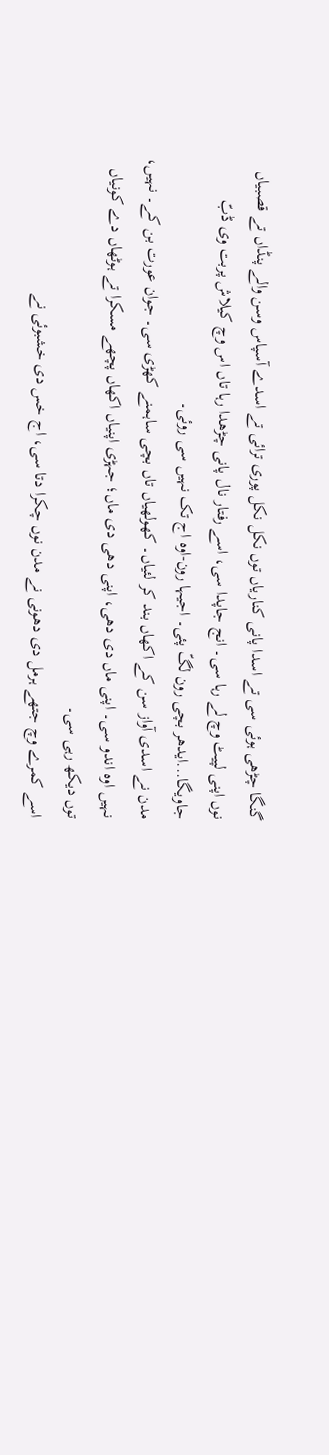گنگا چڑھی ہوئی سی تے اسدا پانی کناریاں توں نکل نکل پوری ترائی تے اسدے آسپاس وسن والے پنڈاں تے قصبیاں نوں اپنی لپیٹ وچ لے رہا سی۔ انج جاپدا سی، اسے رفتار نال پانی چڑھدا رہا تاں اس وچ کیلاش پربت وی ڈبّ جاویگا...ایدھر بچی رون لگّ پئی۔ اجیہا رون-اوہ اج تک نہیں سی روئی۔
مدن نے اسدی آواز سن کے اکھاں بند کر لئیاں۔ کھولھیاں تاں بچی ساہمنے کھڑی سی۔ جوان عورت بن کے۔ نہیں، نہیں اوہ اندو سی۔ اپنی ماں دی دھی، اپنی دھی دی ماں؛ جہڑی اپنیاں اکھاں پچھے مسکرا تے ہوٹھاں دے کونیاں توں دیکھ رہی سی۔
اسے کمرے وچ جتھے ہرمل دی دھونی نے مدن نوں چکرا دتا سی، اج خس دی خشبوئی نے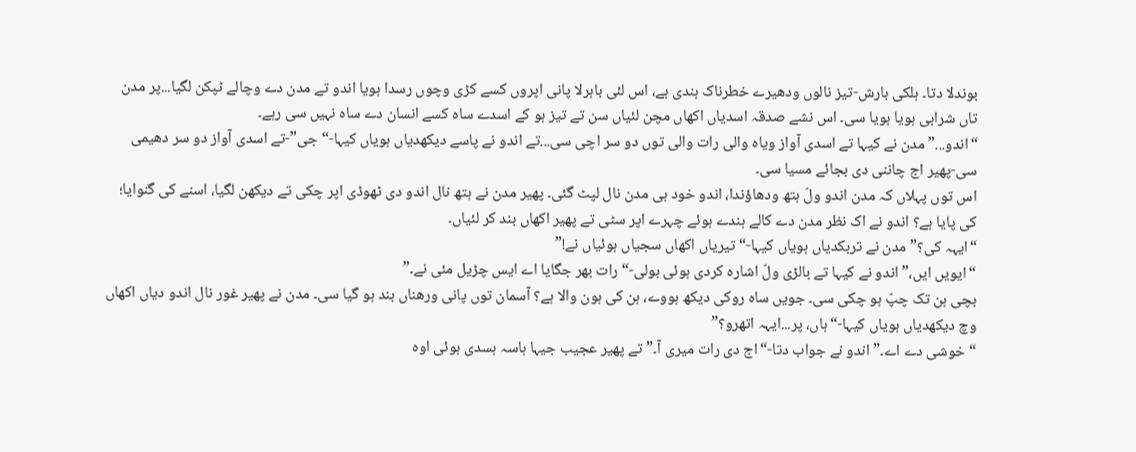بوندلا دتا۔ ہلکی بارش-تیز نالوں ودھیرے خطرناک ہندی ہے، اس لئی باہرلا پانی اپروں کسے کڑی وچوں رسدا ہویا اندو تے مدن دے وچالے ٹپکن لگیا...پر مدن تاں شرابی ہویا ہویا سی۔ اس نشے صدقہ اسدیاں اکھاں مچن لئیاں سن تے تیز ہو کے اسدے ساہ کسے انسان دے ساہ نہیں سی رہے۔
“اندو...” مدن نے کیہا تے اسدی آواز ویاہ والی رات والی توں دو سر اچی سی...تے اندو نے پاسے دیکھدیاں ہویاں کیہا-“جی”-تے اسدی آواز دو سر دھیمی سی-پھیر اج چاننی دی بجائے مسیا سی۔
اس توں پہلاں کہ مدن اندو ولّ ہتھ ودھاؤندا، اندو خود ہی مدن نال لپٹ گئی۔ پھیر مدن نے ہتھ نال اندو دی ٹھوڈی اپر چکی تے دیکھن لگیا، اسنے کی گنوایا؛ کی پایا ہے؟ اندو نے اک نظر مدن دے کالے ہندے ہوئے چہرے اپر سٹی تے پھیر اکھاں بند کر لئیاں۔
“ایہہ کی؟” مدن نے تربکدیاں ہویاں کیہا-“تیریاں اکھاں سجیاں ہوئیاں نے!”
“ایویں ایں،” اندو نے کیہا تے بالڑی ولّ اشارہ کردی ہوئی بولی-“رات بھر جگایا اے ایس چڑیل مئی نے۔”
بچی ہن تک چپّ ہو چکی سی۔ جویں ساہ روکی دیکھ ہووے، ہن کی ہون والا ہے؟ آسمان توں پانی ورھناں بند ہو گیا سی۔ مدن نے پھیر غور نال اندو دیاں اکھاں وچ دیکھدیاں ہویاں کیہا-“ہاں، پر...ایہہ اتھرو؟”
“خوشی دے اے۔” اندو نے جواب دتا-“اج دی رات میری آ۔” تے پھیر عجیب جیہا ہاسہ ہسدی ہوئی اوہ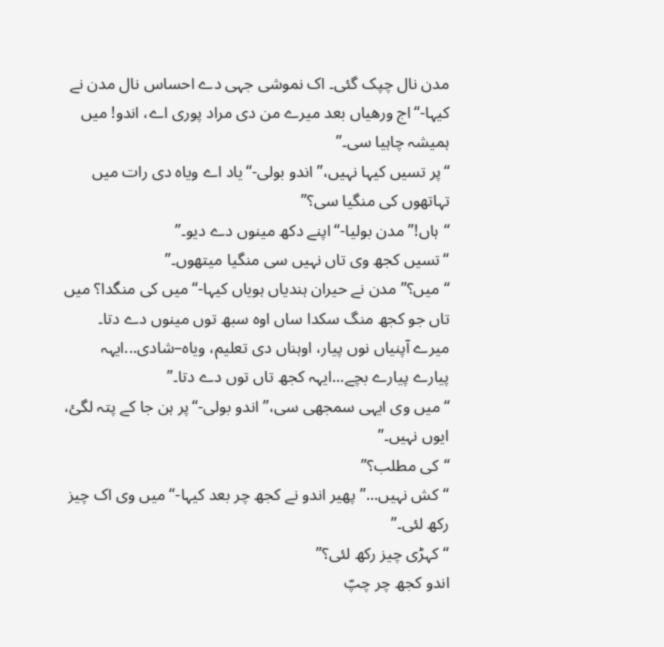مدن نال چپک گئی۔ اک نموشی جہی دے احساس نال مدن نے کیہا-“اج ورھیاں بعد میرے من دی مراد پوری اے، اندو! میں ہمیشہ چاہیا سی۔”
“پر تسیں کیہا نہیں،” اندو بولی-“یاد اے ویاہ دی رات میں تہاتھوں کی منگیا سی؟”
“ہاں!” مدن بولیا-“اپنے دکھ مینوں دے دیو۔”
“تسیں کجھ وی تاں نہیں سی منگیا میتھوں۔”
“میں؟” مدن نے حیران ہندیاں ہویاں کیہا-“میں کی منگدا؟ میں تاں جو کجھ منگ سکدا ساں اوہ سبھ توں مینوں دے دتا۔ میرے آپنیاں نوں پیار، اوہناں دی تعلیم، ویاہ–شادی...ایہہ پیارے پیارے بچے...ایہہ کجھ تاں توں دے دتا۔”
“میں وی ایہی سمجھی سی،” اندو بولی-“پر ہن جا کے پتہ لگئ، ایوں نہیں۔”
“کی مطلب؟”
“کش نہیں...” پھیر اندو نے کجھ چر بعد کیہا-“میں وی اک چیز رکھ لئی۔”
“کہڑی چیز رکھ لئی؟”
اندو کجھ چر چپّ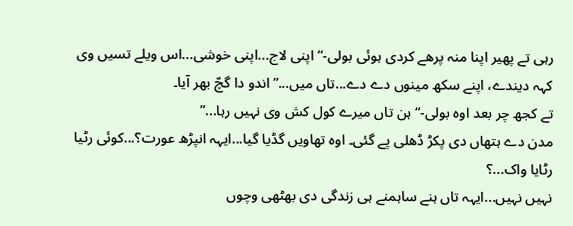رہی تے پھیر اپنا منہ پرھے کردی ہوئی بولی-“اپنی لاج...اپنی خوشی...اس ویلے تسیں وی کہہ دیندے، اپنے سکھ مینوں دے دے...تاں میں...” اندو دا گچّ بھر آیا۔
تے کجھ چر بعد اوہ بولی-“ہن تاں میرے کول کش وی نہیں رہا...”
مدن دے ہتھاں دی پکڑ ڈھلی پے گئی۔ اوہ تھاویں گڈیا گیا...ایہہ انپڑھ عورت؟...کوئی رٹیا رٹایا واک...؟
نہیں نہیں...ایہہ تاں ہنے ساہمنے ہی زندگی دی بھٹھی وچوں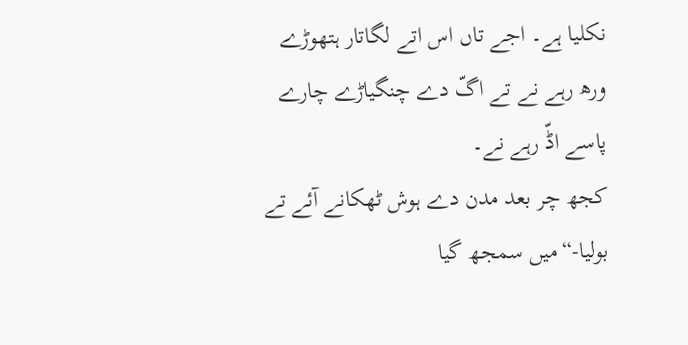نکلیا ہے۔ اجے تاں اس اتے لگاتار ہتھوڑے ورھ رہے نے تے اگّ دے چنگیاڑے چارے پاسے اڈّ رہے نے۔
کجھ چر بعد مدن دے ہوش ٹھکانے آئے تے بولیا-“میں سمجھ گیا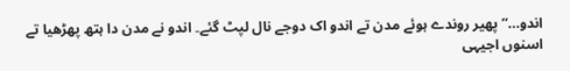اندو...” پھیر روندے ہوئے مدن تے اندو اک دوجے نال لپٹ گئے۔ اندو نے مدن دا ہتھ پھڑھیا تے اسنوں اجیہی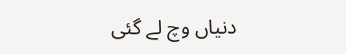دنیاں وچ لے گئی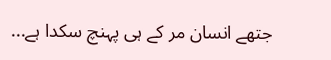جتھے انسان مر کے ہی پہنچ سکدا ہے...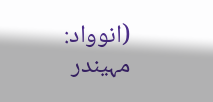(انوواد: مہیندر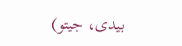بیدی، جیتو)